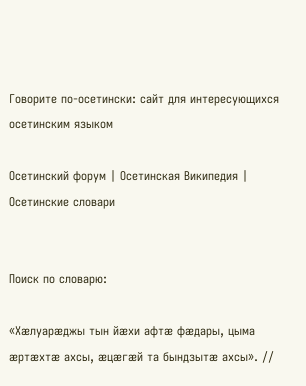Говорите по-осетински: сайт для интересующихся осетинским языком

Осетинский форум | Осетинская Википедия | Осетинские словари


Поиск по словарю:

«Хæлуарæджы тын йæхи афтæ фæдары, цыма æртæхтæ ахсы, æцæгæй та бындзытæ ахсы». //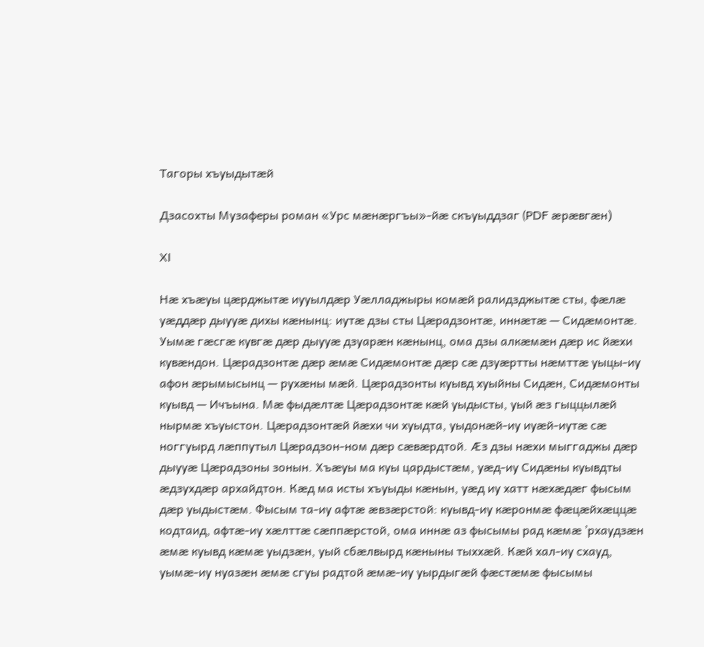Тагоры хъуыдытæй

Дзасохты Музаферы роман «Урс мæнæргъы»-йæ скъуыддзаг (PDF æрæвгæн)

XI

Нæ хъæуы цæрджытæ иууылдæр Уæлладжыры комæй ралидзджытæ сты, фæлæ уæддæр дыууæ дихы кæнынц: иутæ дзы сты Цæрадзонтæ, иннæтæ — Сидæмонтæ. Уымæ гæсгæ кувгæ дæр дыууæ дзуарæн кæнынц, ома дзы алкæмæн дæр ис йæхи кувæндон. Цæрадзонтæ дæр æмæ Сидæмонтæ дæр сæ дзуæртты нæмттæ уыцы-иу афон æрымысынц — рухæны мæй. Цæрадзонты куывд хуыйны Сидæн, Сидæмонты куывд — Ичъына. Мæ фыдæлтæ Цæрадзонтæ кæй уыдысты, уый æз гыццылæй нырмæ хъуыстон. Цæрадзонтæй йæхи чи хуыдта, уыдонæй-иу иуæй-иутæ сæ ноггуырд лæппутыл Цæрадзон-ном дæр сæвæрдтой. Æз дзы нæхи мыггаджы дæр дыууæ Цæрадзоны зонын. Хъæуы ма куы цардыстæм, уæд-иу Сидæны куывдты æдзухдæр архайдтон. Кæд ма исты хъуыды кæнын, уæд иу хатт нæхæдæг фысым дæр уыдыстæм. Фысым та-иу афтæ æвзæрстой: куывд-иу кæронмæ фæцæйхæццæ кодтаид, афтæ-иу хæлттæ сæппæрстой, ома иннæ аз фысымы рад кæмæ ’рхаудзæн æмæ куывд кæмæ уыдзæн, уый сбæлвырд кæныны тыххæй. Кæй хал-иу схауд, уымæ-иу нуазæн æмæ сгуы радтой æмæ-иу уырдыгæй фæстæмæ фысымы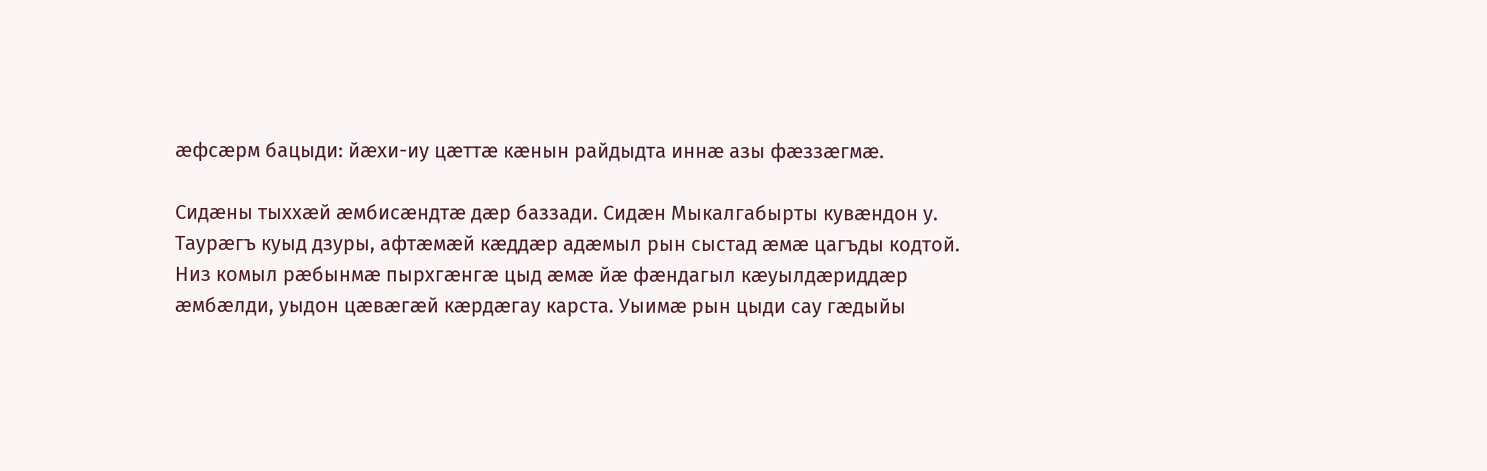æфсæрм бацыди: йæхи-иу цæттæ кæнын райдыдта иннæ азы фæззæгмæ.

Сидæны тыххæй æмбисæндтæ дæр баззади. Сидæн Мыкалгабырты кувæндон у. Таурæгъ куыд дзуры, афтæмæй кæддæр адæмыл рын сыстад æмæ цагъды кодтой. Низ комыл рæбынмæ пырхгæнгæ цыд æмæ йæ фæндагыл кæуылдæриддæр æмбæлди, уыдон цæвæгæй кæрдæгау карста. Уыимæ рын цыди сау гæдыйы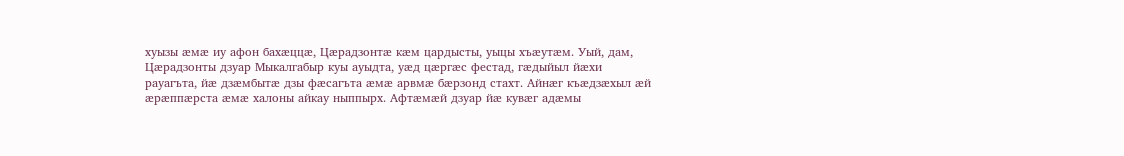хуызы æмæ иу афон бахæццæ, Цæрадзонтæ кæм цардысты, уыцы хъæутæм. Уый, дам, Цæрадзонты дзуар Мыкалгабыр куы ауыдта, уæд цæргæс фестад, гæдыйыл йæхи рауагъта, йæ дзæмбытæ дзы фæсагъта æмæ арвмæ бæрзонд стахт. Айнæг къæдзæхыл æй æрæппæрста æмæ халоны айкау ныппырх. Афтæмæй дзуар йæ кувæг адæмы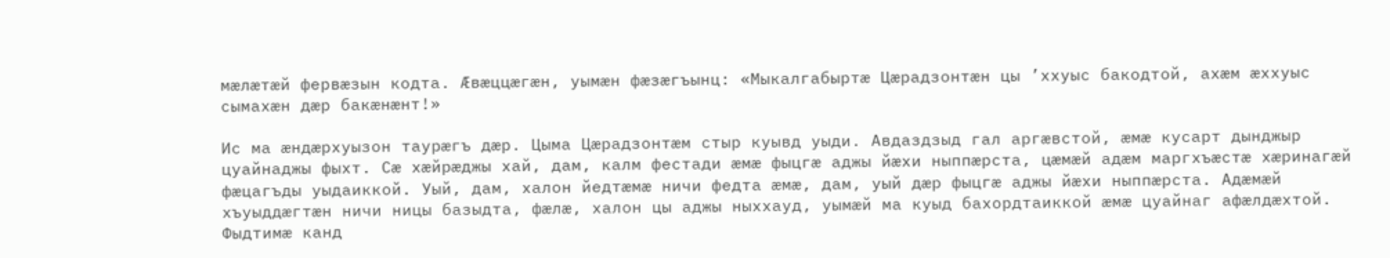мæлæтæй фервæзын кодта. Æвæццæгæн, уымæн фæзæгъынц: «Мыкалгабыртæ Цæрадзонтæн цы ’ххуыс бакодтой, ахæм æххуыс сымахæн дæр бакæнæнт!»

Ис ма æндæрхуызон таурæгъ дæр. Цыма Цæрадзонтæм стыр куывд уыди. Авдаздзыд гал аргæвстой, æмæ кусарт дынджыр цуайнаджы фыхт. Сæ хæйрæджы хай, дам, калм фестади æмæ фыцгæ аджы йæхи ныппæрста, цæмæй адæм маргхъæстæ хæринагæй фæцагъды уыдаиккой. Уый, дам, халон йедтæмæ ничи федта æмæ, дам, уый дæр фыцгæ аджы йæхи ныппæрста. Адæмæй хъуыддæгтæн ничи ницы базыдта, фæлæ, халон цы аджы ныххауд, уымæй ма куыд бахордтаиккой æмæ цуайнаг афæлдæхтой. Фыдтимæ канд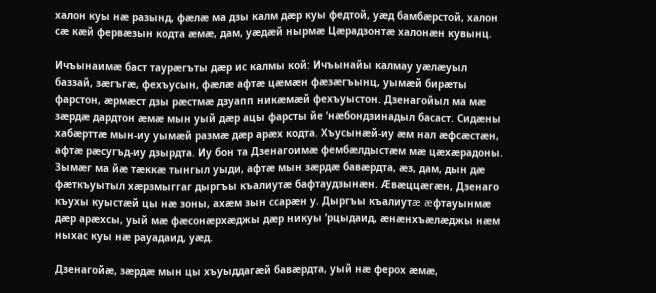халон куы нæ разынд, фæлæ ма дзы калм дæр куы федтой, уæд бамбæрстой, халон сæ кæй фервæзын кодта æмæ, дам, уæдæй нырмæ Цæрадзонтæ халонæн кувынц.

Ичъынаимæ баст таурæгъты дæр ис калмы кой: Ичъынайы калмау уæлæуыл баззай, зæгъгæ, фехъусын, фæлæ афтæ цæмæн фæзæгъынц, уымæй бирæты фарстон, æрмæст дзы рæстмæ дзуапп никæмæй фехъуыстон. Дзенагойыл ма мæ зæрдæ дардтон æмæ мын уый дæр ацы фарсты йе ’нæбондзинадыл басаст. Сидæны хабæрттæ мын-иу уымæй размæ дæр арæх кодта. Хъусынæй-иу æм нал æфсæстæн, афтæ рæсугъд-иу дзырдта. Иу бон та Дзенагоимæ фембæлдыстæм мæ цæхæрадоны. Зымæг ма йæ тæккæ тынгыл уыди, афтæ мын зæрдæ бавæрдта, æз, дам, дын дæ фæткъуытыл хæрзмыггаг дыргъы къалиутæ бафтаудзынæн. Æвæццæгæн, Дзенаго къухы куыстæй цы нæ зоны, ахæм зын ссарæн у. Дыргъы къалиутæ æфтауынмæ дæр арæхсы, уый мæ фæсонæрхæджы дæр никуы ’рцыдаид, æнæнхъæлæджы нæм ныхас куы нæ рауадаид, уæд.

Дзенагойæ, зæрдæ мын цы хъуыддагæй бавæрдта, уый нæ ферох æмæ,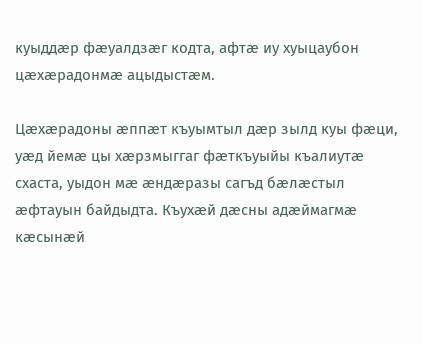куыддæр фæуалдзæг кодта, афтæ иу хуыцаубон цæхæрадонмæ ацыдыстæм.

Цæхæрадоны æппæт къуымтыл дæр зылд куы фæци, уæд йемæ цы хæрзмыггаг фæткъуыйы къалиутæ схаста, уыдон мæ æндæразы сагъд бæлæстыл æфтауын байдыдта. Къухæй дæсны адæймагмæ кæсынæй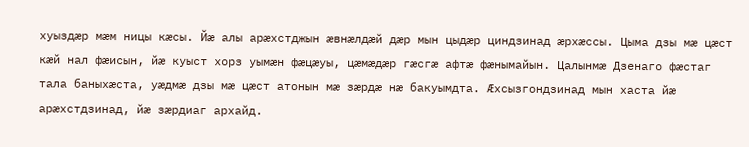хуыздæр мæм ницы кæсы. Йæ алы арæхстджын æвнæлдæй дæр мын цыдæр циндзинад æрхæссы. Цыма дзы мæ цæст кæй нал фæисын, йæ куыст хорз уымæн фæцæуы, цæмæдæр гæсгæ афтæ фæнымайын. Цалынмæ Дзенаго фæстаг тала баныхæста, уæдмæ дзы мæ цæст атонын мæ зæрдæ нæ бакуымдта. Æхсызгондзинад мын хаста йæ арæхстдзинад, йæ зæрдиаг архайд.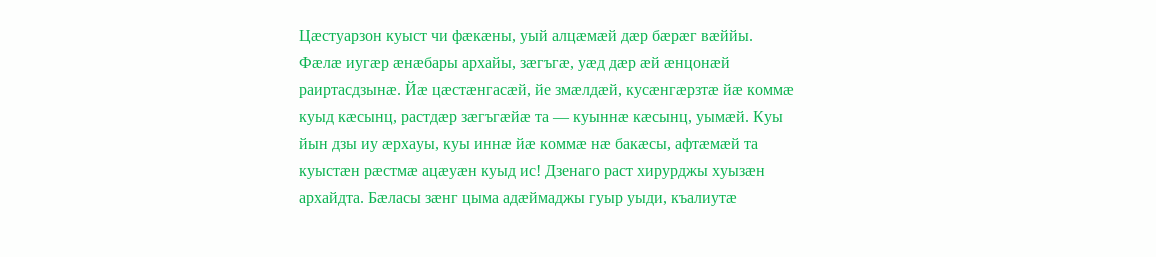Цæстуарзон куыст чи фæкæны, уый алцæмæй дæр бæрæг вæййы. Фæлæ иугæр æнæбары архайы, зæгъгæ, уæд дæр æй æнцонæй раиртасдзынæ. Йæ цæстæнгасæй, йе змæлдæй, кусæнгæрзтæ йæ коммæ куыд кæсынц, растдæр зæгъгæйæ та — куыннæ кæсынц, уымæй. Куы йын дзы иу æрхауы, куы иннæ йæ коммæ нæ бакæсы, афтæмæй та куыстæн рæстмæ ацæуæн куыд ис! Дзенаго раст хирурджы хуызæн архайдта. Бæласы зæнг цыма адæймаджы гуыр уыди, къалиутæ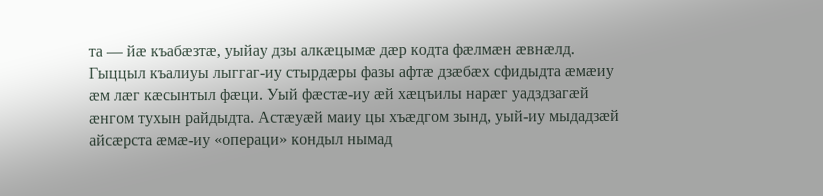та — йæ къабæзтæ, уыйау дзы алкæцымæ дæр кодта фæлмæн æвнæлд. Гыццыл къалиуы лыггаг-иу стырдæры фазы афтæ дзæбæх сфидыдта æмæиу æм лæг кæсынтыл фæци. Уый фæстæ-иу æй хæцъилы нарæг уадздзагæй æнгом тухын райдыдта. Астæуæй маиу цы хъæдгом зынд, уый-иу мыдадзæй айсæрста æмæ-иу «операци» кондыл нымад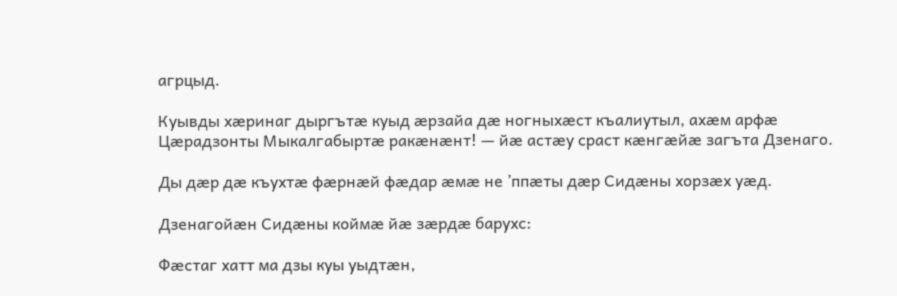агрцыд.

Куывды хæринаг дыргътæ куыд æрзайа дæ ногныхæст къалиутыл, ахæм арфæ Цæрадзонты Мыкалгабыртæ ракæнæнт! — йæ астæу сраст кæнгæйæ загъта Дзенаго.

Ды дæр дæ къухтæ фæрнæй фæдар æмæ не ’ппæты дæр Сидæны хорзæх уæд.

Дзенагойæн Сидæны коймæ йæ зæрдæ барухс:

Фæстаг хатт ма дзы куы уыдтæн,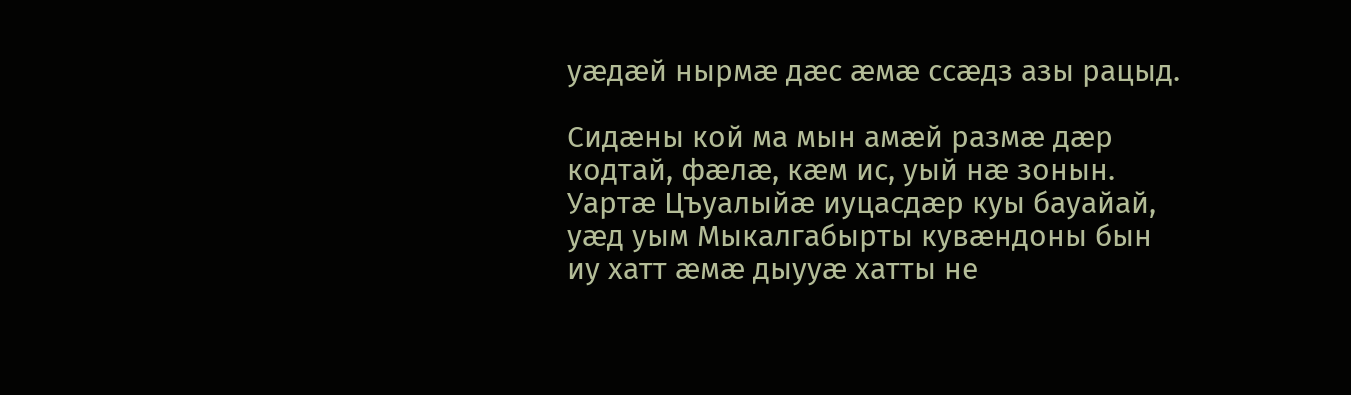уæдæй нырмæ дæс æмæ ссæдз азы рацыд.

Сидæны кой ма мын амæй размæ дæр кодтай, фæлæ, кæм ис, уый нæ зонын. Уартæ Цъуалыйæ иуцасдæр куы бауайай, уæд уым Мыкалгабырты кувæндоны бын иу хатт æмæ дыууæ хатты не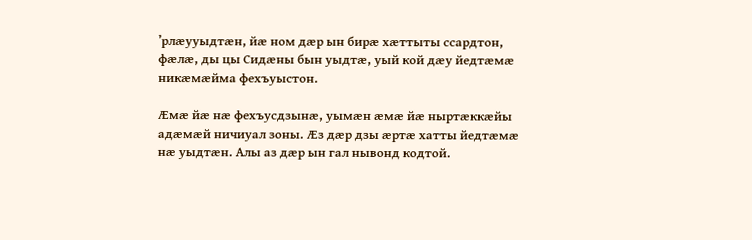’рлæууыдтæн, йæ ном дæр ын бирæ хæттыты ссардтон, фæлæ, ды цы Сидæны бын уыдтæ, уый кой дæу йедтæмæ никæмæйма фехъуыстон.

Æмæ йæ нæ фехъусдзынæ, уымæн æмæ йæ ныртæккæйы адæмæй ничиуал зоны. Æз дæр дзы æртæ хатты йедтæмæ нæ уыдтæн. Алы аз дæр ын гал нывонд кодтой.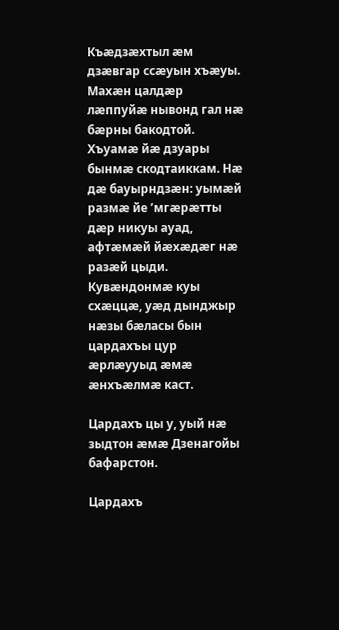Къæдзæхтыл æм дзæвгар ссæуын хъæуы. Махæн цалдæр лæппуйæ нывонд гал нæ бæрны бакодтой. Хъуамæ йæ дзуары бынмæ скодтаиккам. Нæ дæ бауырндзæн: уымæй размæ йе ’мгæрæтты дæр никуы ауад, афтæмæй йæхæдæг нæ разæй цыди. Кувæндонмæ куы схæццæ, уæд дынджыр нæзы бæласы бын цардахъы цур æрлæууыд æмæ æнхъæлмæ каст.

Цардахъ цы у, уый нæ зыдтон æмæ Дзенагойы бафарстон.

Цардахъ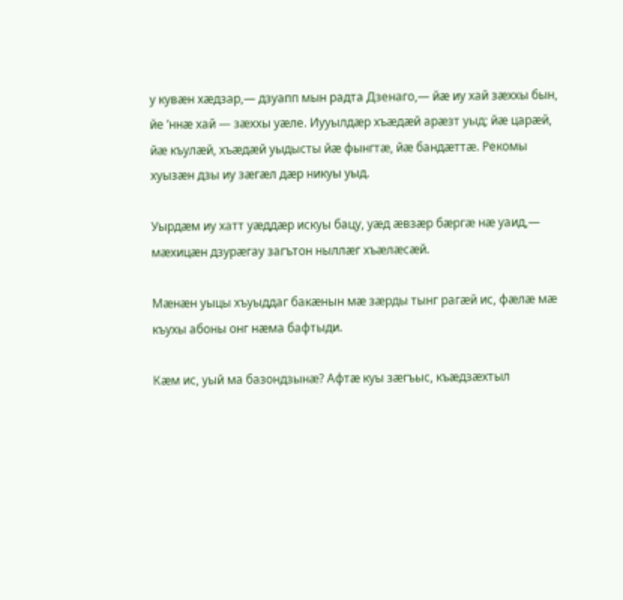у кувæн хæдзар,— дзуапп мын радта Дзенаго,— йæ иу хай зæххы бын, йе ’ннæ хай — зæххы уæле. Иууылдæр хъæдæй арæзт уыд; йæ царæй, йæ къулæй, хъæдæй уыдысты йæ фынгтæ, йæ бандæттæ. Рекомы хуызæн дзы иу зæгæл дæр никуы уыд.

Уырдæм иу хатт уæддæр искуы бацу, уæд æвзæр бæргæ нæ уаид,— мæхицæн дзурæгау загътон ныллæг хъæлæсæй.

Мæнæн уыцы хъуыддаг бакæнын мæ зæрды тынг рагæй ис, фæлæ мæ къухы абоны онг нæма бафтыди.

Кæм ис, уый ма базондзынæ? Афтæ куы зæгъыс, къæдзæхтыл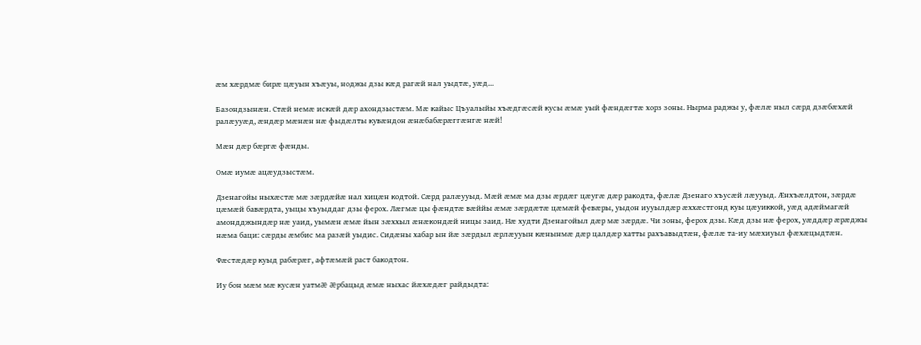æм хæрдмæ бирæ цæуын хъæуы, ноджы дзы кæд рагæй нал уыдтæ, уæд...

Базондзынæн. Стæй немæ искæй дæр ахондзыстæм. Мæ кайыс Цъуалыйы хъæдгæсæй кусы æмæ уый фæндæгтæ хорз зоны. Нырма раджы у, фæлæ ныл сæрд дзæбæхæй ралæууæд, æндæр мæнæн нæ фыдæлты кувæндон æнæбабæрæггæнгæ нæй!

Мæн дæр бæргæ фæнды.

Омæ иумæ ацæудзыстæм.

Дзенагойы ныхæстæ мæ зæрдæйæ нал хицæн кодтой. Сæрд ралæууыд. Мæй æмæ ма дзы æрдæг цæугæ дæр ракодта, фæлæ Дзенаго хъусæй лæууыд. Æнхъæлдтон, зæрдæ цæмæй бавæрдта, уыцы хъуыддаг дзы ферох. Лæгмæ цы фæндтæ вæййы æмæ зæрдæтæ цæмæй февæры, уыдон иууылдæр æххæстгонд куы цæуиккой, уæд адæймагæй амондджындæр нæ уаид, уымæн æмæ йын зæххыл æнæкондæй ницы заид. Нæ худти Дзенагойыл дæр мæ зæрдæ. Чи зоны, ферох дзы. Кæд дзы нæ ферох, уæддæр æрæджы нæма баци: сæрды æмбис ма разæй уыдис. Сидæны хабар ын йæ зæрдыл æрлæууын кæнынмæ дæр цалдæр хатты рахъавыдтæн, фæлæ та-иу мæхиуыл фæхæцыдтæн.

Фæстæдæр куыд рабæрæг, афтæмæй раст бакодтон.

Иу бон мæм мæ кусæн уатмæ æрбацыд æмæ ныхас йæхæдæг райдыдта: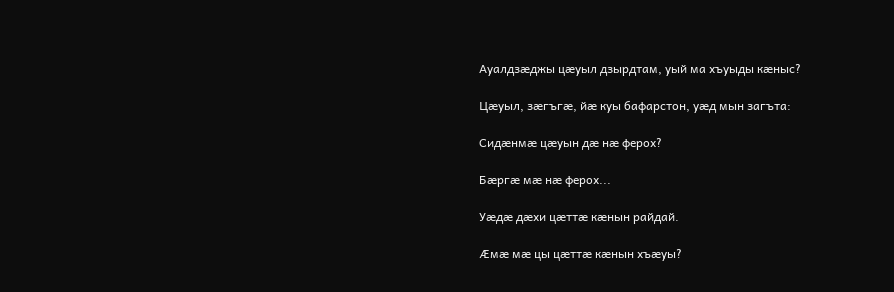Ауалдзæджы цæуыл дзырдтам, уый ма хъуыды кæныс?

Цæуыл, зæгъгæ, йæ куы бафарстон, уæд мын загъта:

Сидæнмæ цæуын дæ нæ ферох?

Бæргæ мæ нæ ферох...

Уæдæ дæхи цæттæ кæнын райдай.

Æмæ мæ цы цæттæ кæнын хъæуы?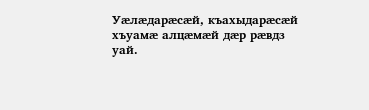Уæлæдарæсæй, къахыдарæсæй хъуамæ алцæмæй дæр рæвдз уай.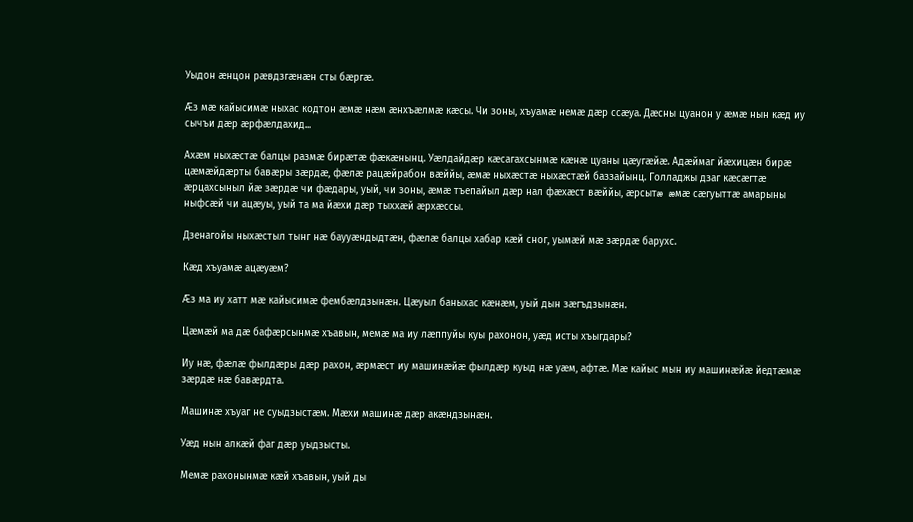Уыдон æнцон рæвдзгæнæн сты бæргæ.

Æз мæ кайысимæ ныхас кодтон æмæ нæм æнхъæлмæ кæсы. Чи зоны, хъуамæ немæ дæр ссæуа. Дæсны цуанон у æмæ нын кæд иу сычъи дæр æрфæлдахид...

Ахæм ныхæстæ балцы размæ бирæтæ фæкæнынц. Уæлдайдæр кæсагахсынмæ кæнæ цуаны цæугæйæ. Адæймаг йæхицæн бирæ цæмæйдæрты бавæры зæрдæ, фæлæ рацæйрабон вæййы, æмæ ныхæстæ ныхæстæй баззайынц. Голладжы дзаг кæсæгтæ æрцахсыныл йæ зæрдæ чи фæдары, уый, чи зоны, æмæ тъепайыл дæр нал фæхæст вæййы, æрсытæ æмæ сæгуыттæ амарыны ныфсæй чи ацæуы, уый та ма йæхи дæр тыххæй æрхæссы.

Дзенагойы ныхæстыл тынг нæ баууæндыдтæн, фæлæ балцы хабар кæй сног, уымæй мæ зæрдæ барухс.

Кæд хъуамæ ацæуæм?

Æз ма иу хатт мæ кайысимæ фембæлдзынæн. Цæуыл баныхас кæнæм, уый дын зæгъдзынæн.

Цæмæй ма дæ бафæрсынмæ хъавын, мемæ ма иу лæппуйы куы рахонон, уæд исты хъыгдары?

Иу нæ, фæлæ фылдæры дæр рахон, æрмæст иу машинæйæ фылдæр куыд нæ уæм, афтæ. Мæ кайыс мын иу машинæйæ йедтæмæ зæрдæ нæ бавæрдта.

Машинæ хъуаг не суыдзыстæм. Мæхи машинæ дæр акæндзынæн.

Уæд нын алкæй фаг дæр уыдзысты.

Мемæ рахонынмæ кæй хъавын, уый ды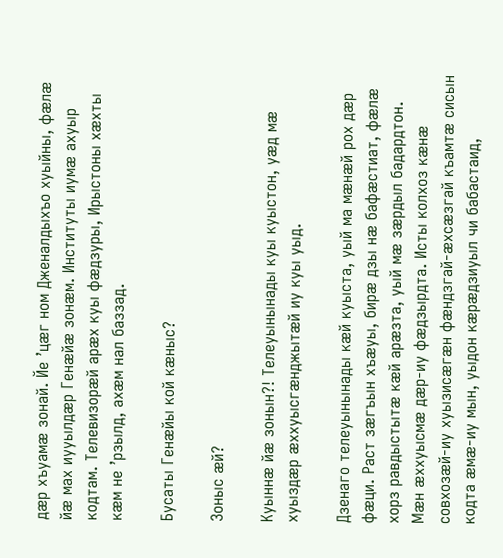дæр хъуамæ зонай. Йе ’цæг ном Дженалдыхъо хуыйны, фæлæ йæ мах иууылдæр Генæйæ зонæм. Институты иумæ ахуыр кодтам. Телевизорæй арæх куы фæдзуры, Ирыстоны хæхты кæм не ’рзылд, ахæм нал баззад.

Бусаты Генæйы кой кæныс?

Зоныс æй?

Куыннæ йæ зонын?! Телеуынынады куы куыстон, уæд мæ хуыздæр æххуысгæнджытæй иу куы уыд.

Дзенаго телеуынынады кæй куыста, уый ма мæнæй рох дæр фæци. Раст зæгъын хъæуы, бирæ дзы нæ бафæстиат, фæлæ хорз равдыстытæ кæй арæзта, уый мæ зæрдыл бадардтон. Мæн æххуысмæ дæр-иу фæдзырдта. Исты колхоз кæнæ совхозæй-иу хуызисæгæн фæндзгай-æхсæзгай къамтæ сисын кодта æмæ-иу мын, уыдон кæрæдзиуыл чи бабастаид,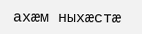ахæм ныхæстæ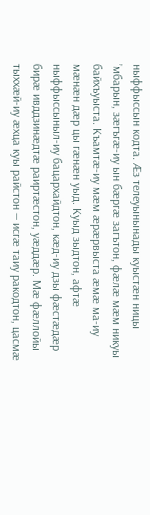ныффыссын кодта. Æз телеуынынады куыстæн ницы ’мбарын, зæгъгæ-иу ын бæргæ загътон, фæлæ мæм никуы байхъуыста. Къамтæ-иу мæм æрæрвыста æмæ ма-иу мæнæн дæр цы гæнæн уыд. Куыд зыдтон, афтæ ныффыссыныл-иу бацархайдтон, кæд-иу дзы фæстæдæр бирæ ивддзинæдтæ раиртæстон, уæддæр. Мæ фæллойы тыххæй-иу æхца куы райстон — исгæ таиу ракодтон, цасмæ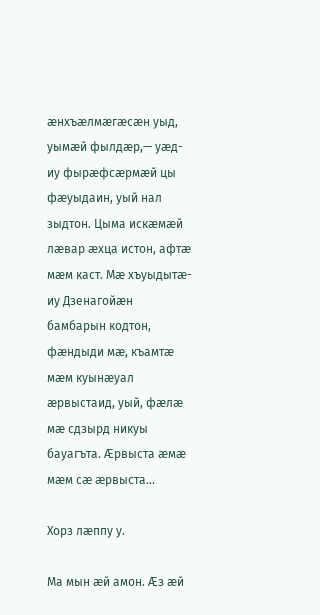æнхъæлмæгæсæн уыд, уымæй фылдæр,— уæд-иу фырæфсæрмæй цы фæуыдаин, уый нал зыдтон. Цыма искæмæй лæвар æхца истон, афтæ мæм каст. Мæ хъуыдытæ-иу Дзенагойæн бамбарын кодтон, фæндыди мæ, къамтæ мæм куынæуал æрвыстаид, уый, фæлæ мæ сдзырд никуы бауагъта. Æрвыста æмæ мæм сæ æрвыста...

Хорз лæппу у.

Ма мын æй амон. Æз æй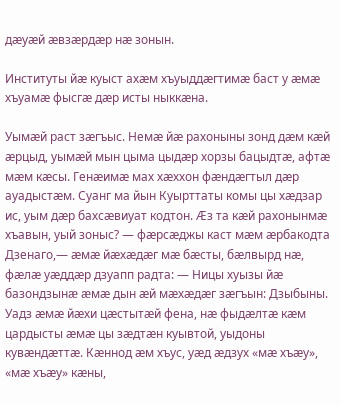дæуæй æвзæрдæр нæ зонын.

Институты йæ куыст ахæм хъуыддæгтимæ баст у æмæ хъуамæ фысгæ дæр исты ныккæна.

Уымæй раст зæгъыс. Немæ йæ рахоныны зонд дæм кæй æрцыд, уымæй мын цыма цыдæр хорзы бацыдтæ, афтæ мæм кæсы. Генæимæ мах хæххон фæндæгтыл дæр ауадыстæм. Суанг ма йын Куырттаты комы цы хæдзар ис, уым дæр бахсæвиуат кодтон. Æз та кæй рахонынмæ хъавын, уый зоныс? — фæрсæджы каст мæм æрбакодта Дзенаго,— æмæ йæхæдæг мæ бæсты, бæлвырд нæ, фæлæ уæддæр дзуапп радта: — Ницы хуызы йæ базондзынæ æмæ дын æй мæхæдæг зæгъын: Дзыбыны. Уадз æмæ йæхи цæстытæй фена, нæ фыдæлтæ кæм цардысты æмæ цы зæдтæн куывтой, уыдоны кувæндæттæ. Кæннод æм хъус, уæд æдзух «мæ хъæу», «мæ хъæу» кæны,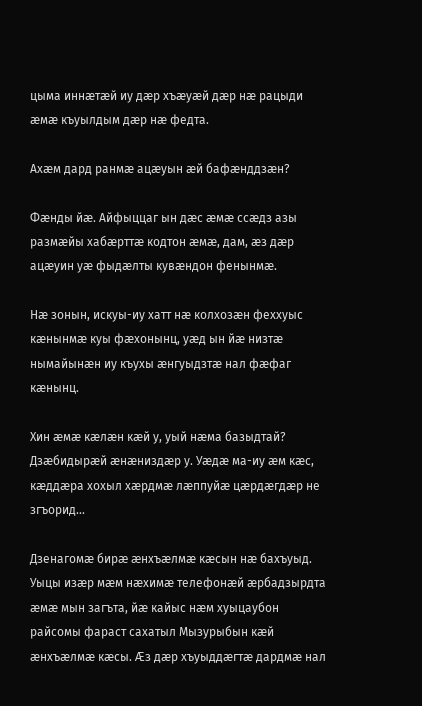цыма иннæтæй иу дæр хъæуæй дæр нæ рацыди æмæ къуылдым дæр нæ федта.

Ахæм дард ранмæ ацæуын æй бафæнддзæн?

Фæнды йæ. Айфыццаг ын дæс æмæ ссæдз азы размæйы хабæрттæ кодтон æмæ, дам, æз дæр ацæуин уæ фыдæлты кувæндон фенынмæ.

Нæ зонын, искуы-иу хатт нæ колхозæн феххуыс кæнынмæ куы фæхонынц, уæд ын йæ низтæ нымайынæн иу къухы æнгуыдзтæ нал фæфаг кæнынц.

Хин æмæ кæлæн кæй у, уый нæма базыдтай? Дзæбидырæй æнæниздæр у. Уæдæ ма-иу æм кæс, кæддæра хохыл хæрдмæ лæппуйæ цæрдæгдæр не згъорид...

Дзенагомæ бирæ æнхъæлмæ кæсын нæ бахъуыд. Уыцы изæр мæм нæхимæ телефонæй æрбадзырдта æмæ мын загъта, йæ кайыс нæм хуыцаубон райсомы фараст сахатыл Мызурыбын кæй æнхъæлмæ кæсы. Æз дæр хъуыддæгтæ дардмæ нал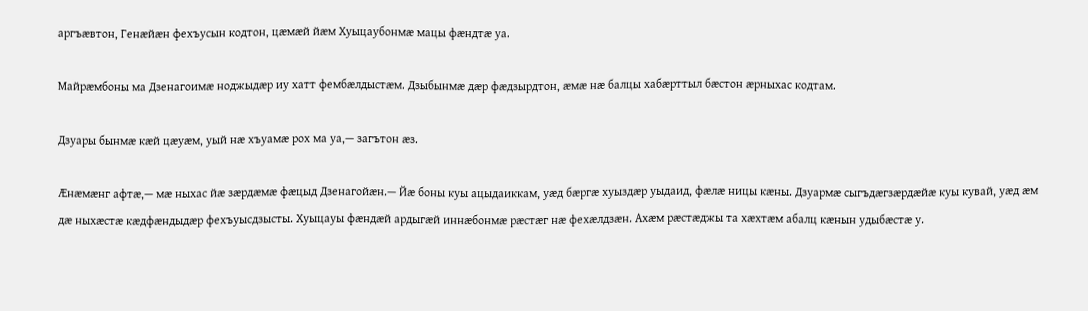аргъæвтон, Генæйæн фехъусын кодтон, цæмæй йæм Хуыцаубонмæ мацы фæндтæ уа.

Майрæмбоны ма Дзенагоимæ ноджыдæр иу хатт фембæлдыстæм. Дзыбынмæ дæр фæдзырдтон, æмæ нæ балцы хабæрттыл бæстон æрныхас кодтам.

Дзуары бынмæ кæй цæуæм, уый нæ хъуамæ рох ма уа,— загътон æз.

Æнæмæнг афтæ,— мæ ныхас йæ зæрдæмæ фæцыд Дзенагойæн.— Йæ боны куы ацыдаиккам, уæд бæргæ хуыздæр уыдаид, фæлæ ницы кæны. Дзуармæ сыгъдæгзæрдæйæ куы кувай, уæд æм дæ ныхæстæ кæдфæндыдæр фехъуысдзысты. Хуыцауы фæндæй ардыгæй иннæбонмæ рæстæг нæ фехæлдзæн. Ахæм рæстæджы та хæхтæм абалц кæнын удыбæстæ у.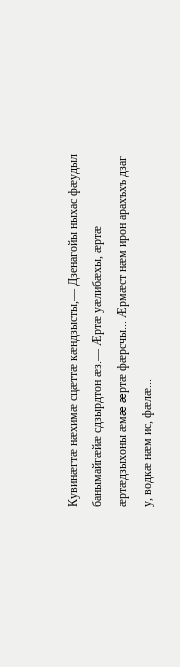Кувинæгтæ нæхимæ сцæттæ кæндзысты,— Дзенагойы ныхас фæудыл банымайгæйæ сдзырдтон æз.— Æртæ уæлибæхы, æртæ æртæдзыхоны æмæ æртæ фæрсчы... Æрмæст нæм ирон арахъхъ дзаг у, водкæ нæм ис, фæлæ...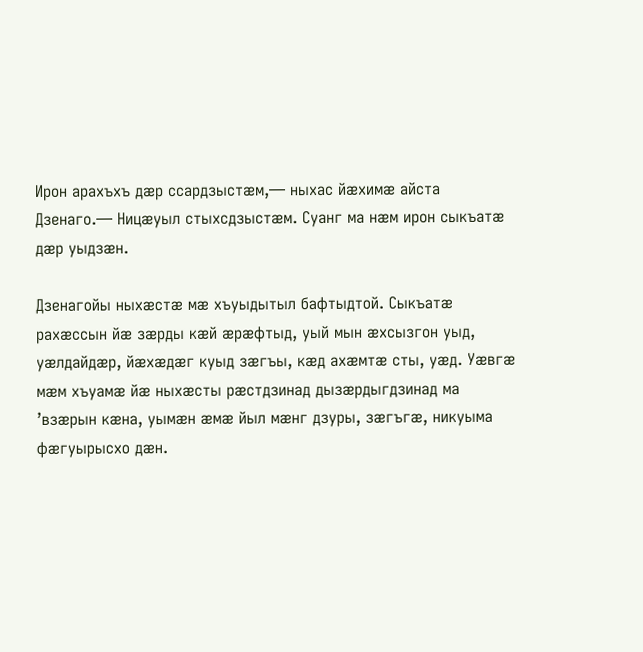Ирон арахъхъ дæр ссардзыстæм,— ныхас йæхимæ айста Дзенаго.— Ницæуыл стыхсдзыстæм. Суанг ма нæм ирон сыкъатæ дæр уыдзæн.

Дзенагойы ныхæстæ мæ хъуыдытыл бафтыдтой. Сыкъатæ рахæссын йæ зæрды кæй æрæфтыд, уый мын æхсызгон уыд, уæлдайдæр, йæхæдæг куыд зæгъы, кæд ахæмтæ сты, уæд. Уæвгæ мæм хъуамæ йæ ныхæсты рæстдзинад дызæрдыгдзинад ма ’взæрын кæна, уымæн æмæ йыл мæнг дзуры, зæгъгæ, никуыма фæгуырысхо дæн.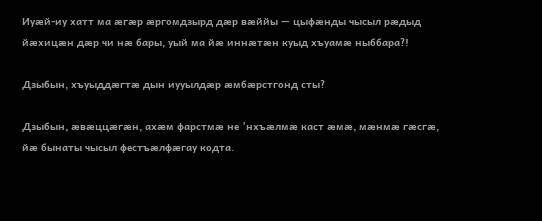Иуæй-иу хатт ма æгæр æргомдзырд дæр вæййы — цыфæнды чысыл рæдыд йæхицæн дæр чи нæ бары, уый ма йæ иннæтæн куыд хъуамæ ныббара?!

Дзыбын, хъуыддæгтæ дын иууылдæр æмбæрстгонд сты?

Дзыбын, æвæццæгæн, ахæм фарстмæ не ’нхъæлмæ каст æмæ, мæнмæ гæсгæ, йæ бынаты чысыл фестъæлфæгау кодта.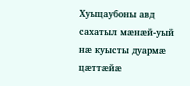Хуыцаубоны авд сахатыл мæнæй-уый нæ куысты дуармæ цæттæйæ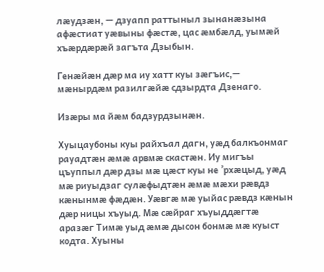лæудзæн, — дзуапп раттыныл зынанæзына афæстиат уæвыны фæстæ, цас æмбæлд, уымæй хъæрдæрæй загъта Дзыбын.

Генæйæн дæр ма иу хатт куы зæгъис,— мæнырдæм разилгæйæ сдзырдта Дзенаго.

Изæры ма йæм бадзурдзынæн.

Хуыцаубоны куы райхъал дагн, уæд балкъонмаг рауадтæн æмæ арвмæ скастæн. Иу мигъы цъуппыл дæр дзы мæ цæст куы не ’рхæцыд, уæд мæ риуыдзаг сулæфыдтæн æмæ мæхи рæвдз кæнынмæ фæдæн. Уæвгæ мæ уыйас рæвдз кæнын дæр ницы хъуыд. Мæ сæйраг хъуыддæгтæ аразæг Тимæ уыд æмæ дысон бонмæ мæ куыст кодта. Хуыны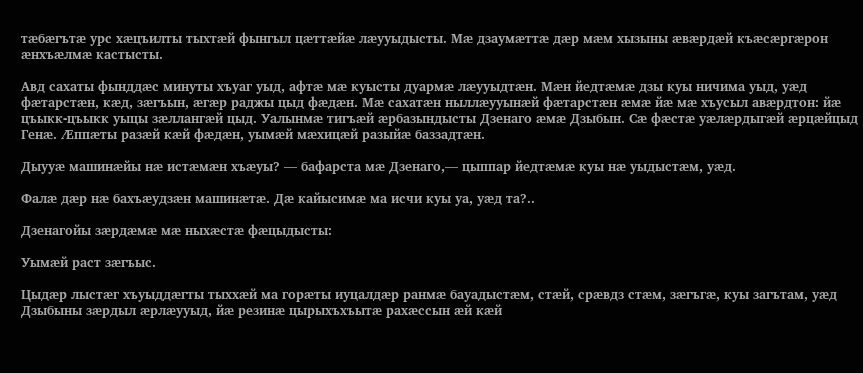тæбæгътæ урс хæцъилты тыхтæй фынгыл цæттæйæ лæууыдысты. Мæ дзаумæттæ дæр мæм хызыны æвæрдæй къæсæргæрон æнхъæлмæ кастысты.

Авд сахаты фынддæс минуты хъуаг уыд, афтæ мæ куысты дуармæ лæууыдтæн. Мæн йедтæмæ дзы куы ничима уыд, уæд фæтарстæн, кæд, зæгъын, æгæр раджы цыд фæдæн. Мæ сахатæн ныллæууынæй фæтарстæн æмæ йæ мæ хъусыл авæрдтон: йæ цъыкк-цъыкк уыцы зæллангæй цыд. Уалынмæ тигъæй æрбазындысты Дзенаго æмæ Дзыбын. Сæ фæстæ уæлæрдыгæй æрцæйцыд Генæ. Æппæты разæй кæй фæдæн, уымæй мæхицæй разыйæ баззадтæн.

Дыууæ машинæйы нæ истæмæн хъæуы? — бафарста мæ Дзенаго,— цыппар йедтæмæ куы нæ уыдыстæм, уæд.

Фалæ дæр нæ бахъæудзæн машинæтæ. Дæ кайысимæ ма исчи куы уа, уæд та?..

Дзенагойы зæрдæмæ мæ ныхæстæ фæцыдысты:

Уымæй раст зæгъыс.

Цыдæр лыстæг хъуыддæгты тыххæй ма горæты иуцалдæр ранмæ бауадыстæм, стæй, срæвдз стæм, зæгъгæ, куы загътам, уæд Дзыбыны зæрдыл æрлæууыд, йæ резинæ цырыхъхъытæ рахæссын æй кæй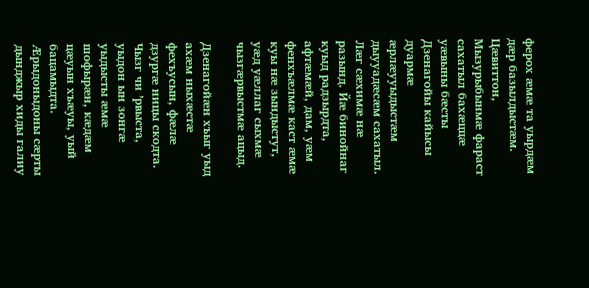ферох æмæ та уырдæм дæр базылдыстæм. Цæвиттон, Мызурыбынмæ фараст сахатыл бахæццæ уæвыны бæсты Дзенагойы кайысы дуармæ æрлæууыдыстæм дыууадæсæм сахатыл. Лæг сæхимæ нæ разынд. Йæ бинойнаг куыд радзырдта, афтæмæй, дам, уæм фенхъæлмæ каст æмæ куы нæ зындыстут, уæд уæллаг сыхмæ чызгæрвыстмæ ацыд.

Дзенагойæн хъыг уыд ахæм ныхæстæ фехъусын, фæлæ дзургæ ницы скодта. Чызг чи ’рвыста, уыдон ын зонгæ уыдысты æмæ шофырæн, кæдæм цæуын хъæуы, уый бацамыдта. Æрыдоныдоны сæрты дынджыр хиды галиу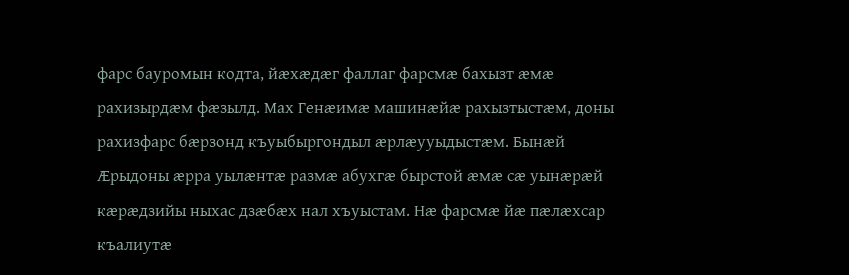фарс бауромын кодта, йæхæдæг фаллаг фарсмæ бахызт æмæ рахизырдæм фæзылд. Мах Генæимæ машинæйæ рахызтыстæм, доны рахизфарс бæрзонд къуыбыргондыл æрлæууыдыстæм. Бынæй Æрыдоны æрра уылæнтæ размæ абухгæ бырстой æмæ сæ уынæрæй кæрæдзийы ныхас дзæбæх нал хъуыстам. Нæ фарсмæ йæ пæлæхсар къалиутæ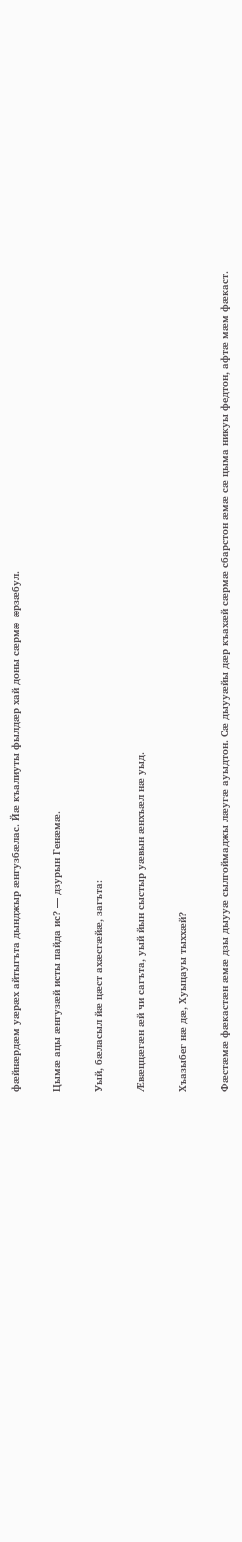фæйнæрдæм уæрæх айтыгъта дынджыр æнгузбæлас. Йæ къалиуты фылдæр хай доны сæрмæ æрзæбул.

Цымæ ацы æнгузæй исты пайда ис? — дзурын Генæмæ.

Уый, бæласыл йæ цæст ахæсгæйæ, загъта:

Æвæццæгæн æй чи сагъта, уый йын сыстыр уæвын æнхъæл нæ уыд.

Хъазыбег нæ дæ, Хуыцауы тыххæй?

Фæстæмæ фæкастæн æмæ дзы дыууæ сылгоймаджы лæугæ ауыдтон. Сæ дыууæйы дæр къахæй сæрмæ сбарстон æмæ сæ цыма никуы федтон, афтæ мæм фæкаст.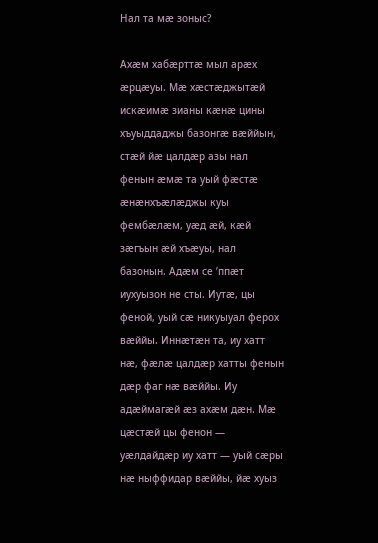Нал та мæ зоныс?

Ахæм хабæрттæ мыл арæх æрцæуы. Мæ хæстæджытæй искæимæ зианы кæнæ цины хъуыддаджы базонгæ вæййын, стæй йæ цалдæр азы нал фенын æмæ та уый фæстæ æнæнхъæлæджы куы фембæлæм, уæд æй, кæй зæгъын æй хъæуы, нал базонын. Адæм се ’ппæт иухуызон не сты. Иутæ, цы феной, уый сæ никуыуал ферох вæййы. Иннæтæн та, иу хатт нæ, фæлæ цалдæр хатты фенын дæр фаг нæ вæййы. Иу адæймагæй æз ахæм дæн. Мæ цæстæй цы фенон — уæлдайдæр иу хатт — уый сæры нæ ныффидар вæййы, йæ хуыз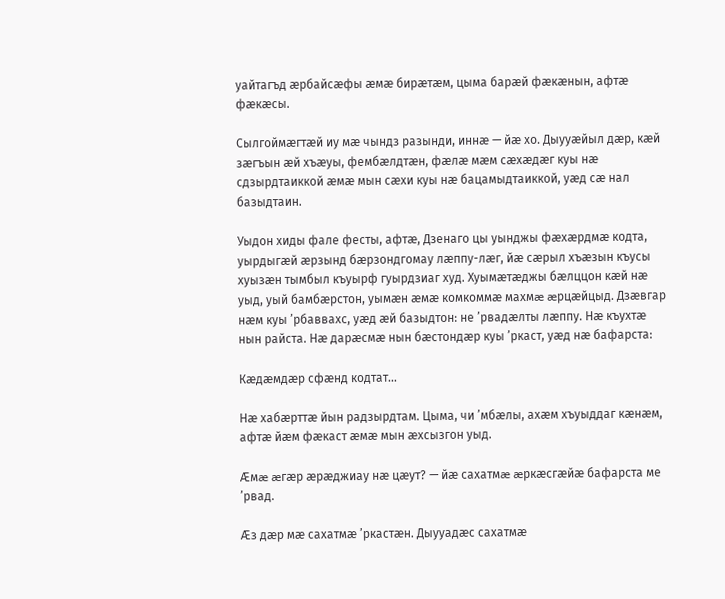уайтагъд æрбайсæфы æмæ бирæтæм, цыма барæй фæкæнын, афтæ фæкæсы.

Сылгоймæгтæй иу мæ чындз разынди, иннæ — йæ хо. Дыууæйыл дæр, кæй зæгъын æй хъæуы, фембæлдтæн, фæлæ мæм сæхæдæг куы нæ сдзырдтаиккой æмæ мын сæхи куы нæ бацамыдтаиккой, уæд сæ нал базыдтаин.

Уыдон хиды фале фесты, афтæ, Дзенаго цы уынджы фæхæрдмæ кодта, уырдыгæй æрзынд бæрзондгомау лæппу-лæг, йæ сæрыл хъæзын къусы хуызæн тымбыл къуырф гуырдзиаг худ. Хуымæтæджы бæлццон кæй нæ уыд, уый бамбæрстон, уымæн æмæ комкоммæ махмæ æрцæйцыд. Дзæвгар нæм куы ’рбаввахс, уæд æй базыдтон: не ’рвадæлты лæппу. Нæ къухтæ нын райста. Нæ дарæсмæ нын бæстондæр куы ’ркаст, уæд нæ бафарста:

Кæдæмдæр сфæнд кодтат...

Нæ хабæрттæ йын радзырдтам. Цыма, чи ’мбæлы, ахæм хъуыддаг кæнæм, афтæ йæм фæкаст æмæ мын æхсызгон уыд.

Æмæ æгæр æрæджиау нæ цæут? — йæ сахатмæ æркæсгæйæ бафарста ме ’рвад.

Æз дæр мæ сахатмæ ’ркастæн. Дыууадæс сахатмæ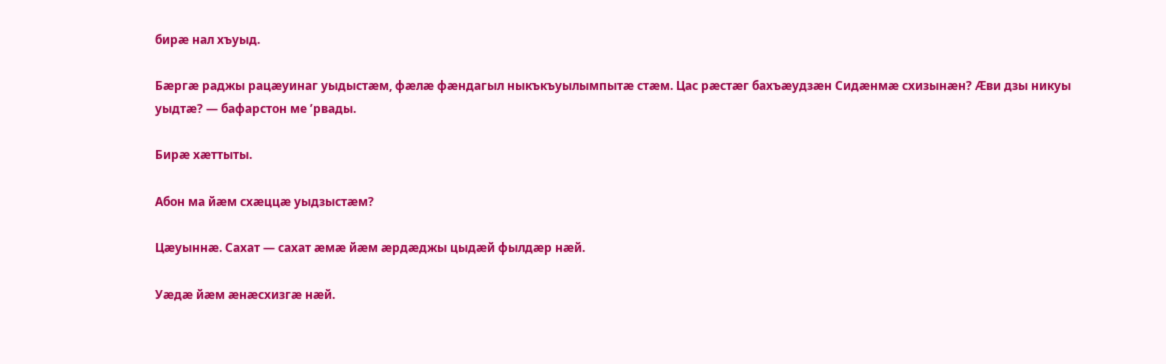бирæ нал хъуыд.

Бæргæ раджы рацæуинаг уыдыстæм, фæлæ фæндагыл ныкъкъуылымпытæ стæм. Цас рæстæг бахъæудзæн Сидæнмæ схизынæн? Æви дзы никуы уыдтæ? — бафарстон ме ’рвады.

Бирæ хæттыты.

Абон ма йæм схæццæ уыдзыстæм?

Цæуыннæ. Сахат — сахат æмæ йæм æрдæджы цыдæй фылдæр нæй.

Уæдæ йæм æнæсхизгæ нæй.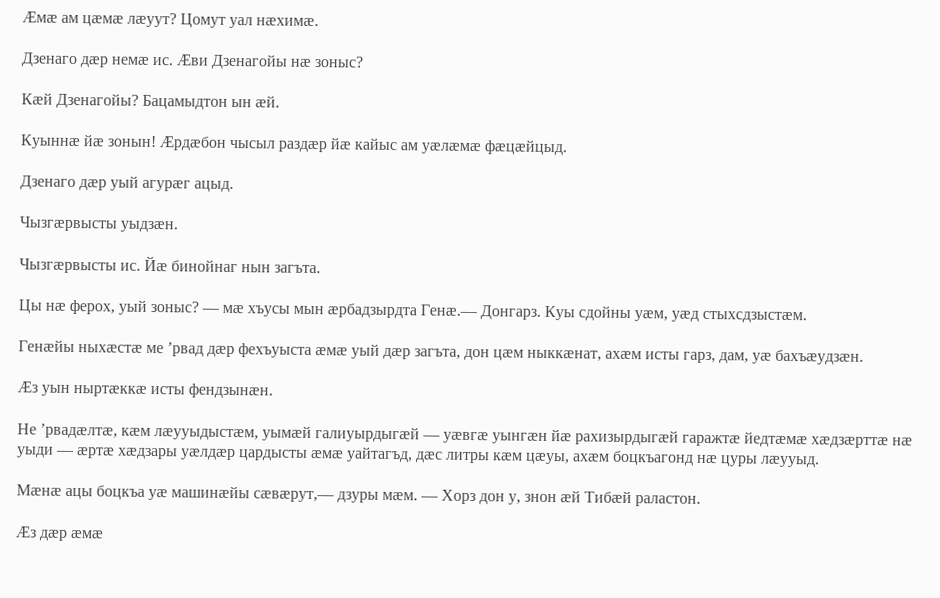Æмæ ам цæмæ лæуут? Цомут уал нæхимæ.

Дзенаго дæр немæ ис. Æви Дзенагойы нæ зоныс?

Кæй Дзенагойы? Бацамыдтон ын æй.

Куыннæ йæ зонын! Æрдæбон чысыл раздæр йæ кайыс ам уæлæмæ фæцæйцыд.

Дзенаго дæр уый агурæг ацыд.

Чызгæрвысты уыдзæн.

Чызгæрвысты ис. Йæ бинойнаг нын загъта.

Цы нæ ферох, уый зоныс? — мæ хъусы мын æрбадзырдта Генæ.— Донгарз. Куы сдойны уæм, уæд стыхсдзыстæм.

Генæйы ныхæстæ ме ’рвад дæр фехъуыста æмæ уый дæр загъта, дон цæм ныккæнат, ахæм исты гарз, дам, уæ бахъæудзæн.

Æз уын ныртæккæ исты фендзынæн.

Не ’рвадæлтæ, кæм лæууыдыстæм, уымæй галиуырдыгæй — уæвгæ уынгæн йæ рахизырдыгæй гаражтæ йедтæмæ хæдзæрттæ нæ уыди — æртæ хæдзары уæлдæр цардысты æмæ уайтагъд, дæс литры кæм цæуы, ахæм боцкъагонд нæ цуры лæууыд.

Мæнæ ацы боцкъа уæ машинæйы сæвæрут,— дзуры мæм. — Хорз дон у, знон æй Тибæй раластон.

Æз дæр æмæ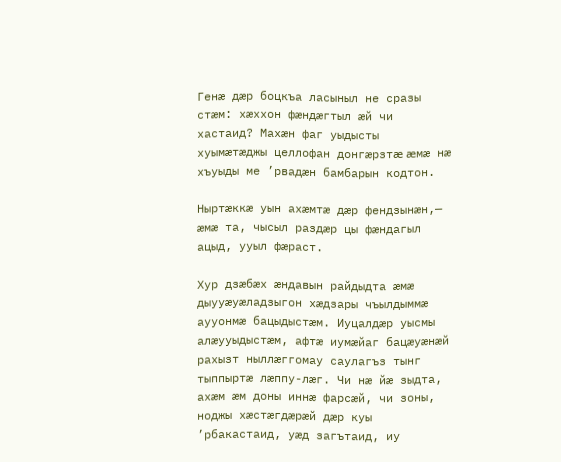Генæ дæр боцкъа ласыныл не сразы стæм: хæххон фæндæгтыл æй чи хастаид? Махæн фаг уыдысты хуымæтæджы целлофан донгæрзтæ æмæ нæ хъуыды ме ’рвадæн бамбарын кодтон.

Ныртæккæ уын ахæмтæ дæр фендзынæн,— æмæ та, чысыл раздæр цы фæндагыл ацыд, ууыл фæраст.

Хур дзæбæх æндавын райдыдта æмæ дыууæуæладзыгон хæдзары чъылдыммæ аууонмæ бацыдыстæм. Иуцалдæр уысмы алæууыдыстæм, афтæ иумæйаг бацæуæнæй рахызт ныллæггомау саулагъз тынг тыппыртæ лæппу-лæг. Чи нæ йæ зыдта, ахæм æм доны иннæ фарсæй, чи зоны, ноджы хæстæгдæрæй дæр куы ’рбакастаид, уæд загътаид, иу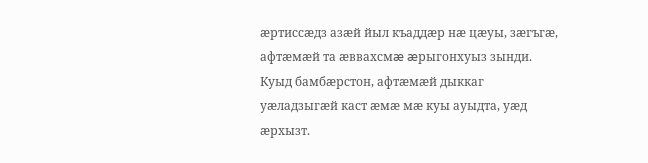æртиссæдз азæй йыл къаддæр нæ цæуы, зæгъгæ, афтæмæй та æввахсмæ æрыгонхуыз зынди. Куыд бамбæрстон, афтæмæй дыккаг уæладзыгæй каст æмæ мæ куы ауыдта, уæд æрхызт.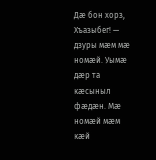Дæ бон хорз, Хъазыбег! — дзуры мæм мæ номæй. Уымæ дæр та кæсыныл фæдæн. Мæ номæй мæм кæй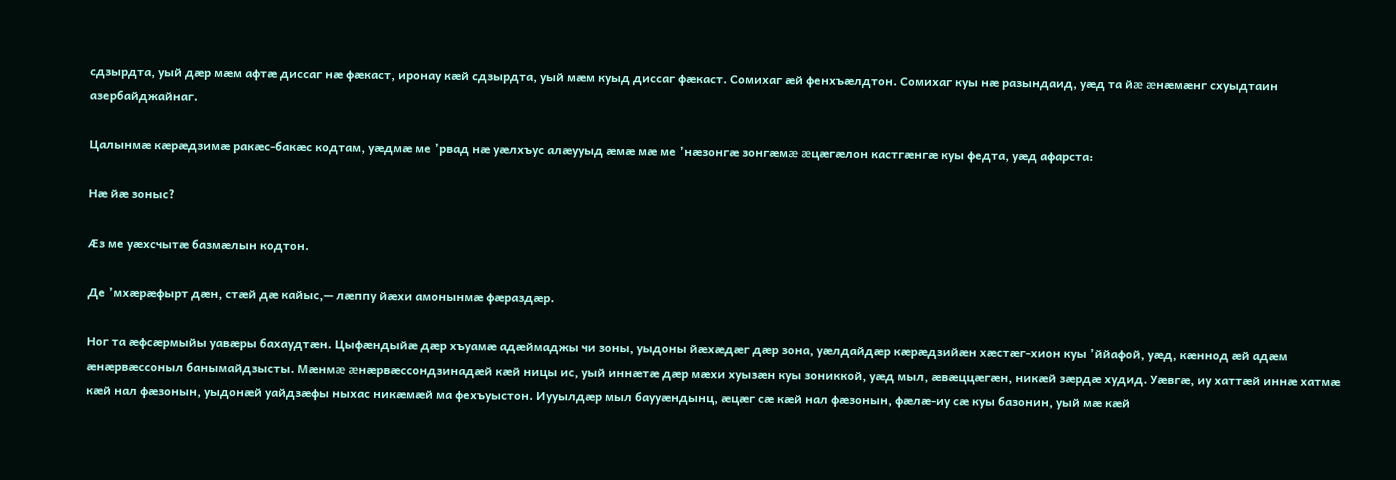сдзырдта, уый дæр мæм афтæ диссаг нæ фæкаст, иронау кæй сдзырдта, уый мæм куыд диссаг фæкаст. Сомихаг æй фенхъæлдтон. Сомихаг куы нæ разындаид, уæд та йæ æнæмæнг схуыдтаин азербайджайнаг.

Цалынмæ кæрæдзимæ ракæс-бакæс кодтам, уæдмæ ме ’рвад нæ уæлхъус алæууыд æмæ мæ ме ’нæзонгæ зонгæмæ æцæгæлон кастгæнгæ куы федта, уæд афарста:

Нæ йæ зоныс?

Æз ме уæхсчытæ базмæлын кодтон.

Де ’мхæрæфырт дæн, стæй дæ кайыс,— лæппу йæхи амонынмæ фæраздæр.

Ног та æфсæрмыйы уавæры бахаудтæн. Цыфæндыйæ дæр хъуамæ адæймаджы чи зоны, уыдоны йæхæдæг дæр зона, уæлдайдæр кæрæдзийæн хæстæг-хион куы ’ййафой, уæд, кæннод æй адæм æнæрвæссоныл банымайдзысты. Мæнмæ æнæрвæссондзинадæй кæй ницы ис, уый иннæтæ дæр мæхи хуызæн куы зониккой, уæд мыл, æвæццæгæн, никæй зæрдæ худид. Уæвгæ, иу хаттæй иннæ хатмæ кæй нал фæзонын, уыдонæй уайдзæфы ныхас никæмæй ма фехъуыстон. Иууылдæр мыл баууæндынц, æцæг сæ кæй нал фæзонын, фæлæ-иу сæ куы базонин, уый мæ кæй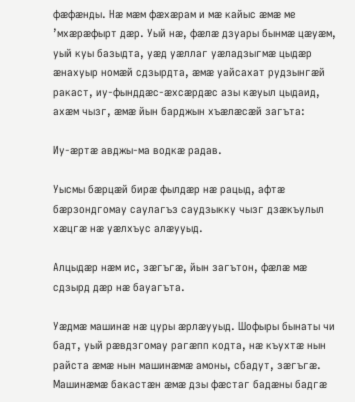фæфæнды. Нæ мæм фæхæрам и мæ кайыс æмæ ме ’мхæрæфырт дæр. Уый нæ, фæлæ дзуары бынмæ цæуæм, уый куы базыдта, уæд уæллаг уæладзыгмæ цыдæр æнахуыр номæй сдзырдта, æмæ уайсахат рудзынгæй ракаст, иу-фынддæс-æхсæрдæс азы кæуыл цыдаид, ахæм чызг, æмæ йын барджын хъæлæсæй загъта:

Иу-æртæ авджы-ма водкæ радав.

Уысмы бæрцæй бирæ фылдæр нæ рацыд, афтæ бæрзондгомау саулагъз саудзыкку чызг дзæкъулыл хæцгæ нæ уæлхъус алæууыд.

Алцыдæр нæм ис, зæгъгæ, йын загътон, фæлæ мæ сдзырд дæр нæ бауагъта.

Уæдмæ машинæ нæ цуры æрлæууыд. Шофыры бынаты чи бадт, уый рæвдзгомау рагæпп кодта, нæ къухтæ нын райста æмæ нын машинæмæ амоны, сбадут, зæгъгæ. Машинæмæ бакастæн æмæ дзы фæстаг бадæны бадгæ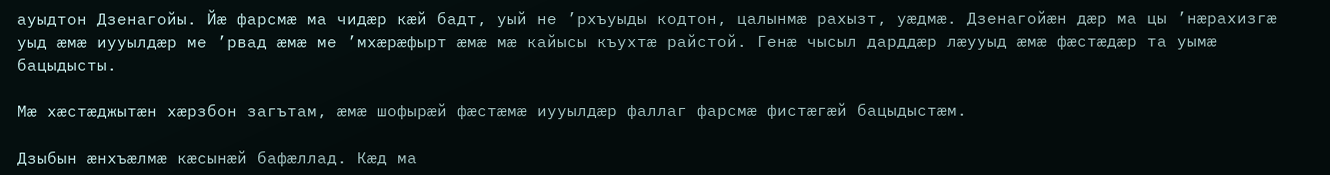ауыдтон Дзенагойы. Йæ фарсмæ ма чидæр кæй бадт, уый не ’рхъуыды кодтон, цалынмæ рахызт, уæдмæ. Дзенагойæн дæр ма цы ’нæрахизгæ уыд æмæ иууылдæр ме ’рвад æмæ ме ’мхæрæфырт æмæ мæ кайысы къухтæ райстой. Генæ чысыл дарддæр лæууыд æмæ фæстæдæр та уымæ бацыдысты.

Мæ хæстæджытæн хæрзбон загътам, æмæ шофырæй фæстæмæ иууылдæр фаллаг фарсмæ фистæгæй бацыдыстæм.

Дзыбын æнхъæлмæ кæсынæй бафæллад. Кæд ма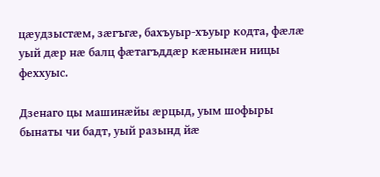цæудзыстæм, зæгъгæ, бахъуыр-хъуыр кодта, фæлæ уый дæр нæ балц фæтагъддæр кæнынæн ницы феххуыс.

Дзенаго цы машинæйы æрцыд, уым шофыры бынаты чи бадт, уый разынд йæ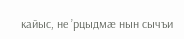кайыс, не ’рцыдмæ нын сычъи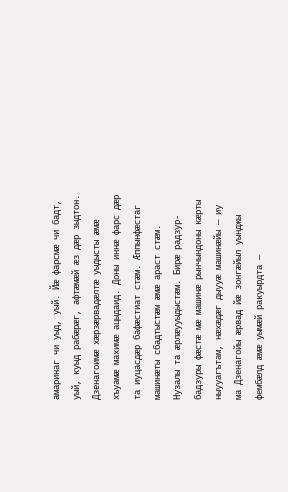амаринаг чи уыд, уый. Йæ фарсмæ чи бадт, уый, куыд рабæрæг, афтæмæй æз дæр зыдтон. Дзенагоимæ хæрзæрвадæлтæ уыдысты æмæ хъуамæ махимæ ацыдаид. Доны иннæ фарс дæр та иуцасдæр бафæстиат стæм. Æппынфæстаг машинæты сбадтыстæм æмæ араст стæм. Нузалы та æрлæууыдыстæм. Бирæ радзур-бадзуры фæстæ мæ машинæ рынчындоны кæрты ныууагътам, нæхæдæг дыууæ машинæйы — иу ма Дзенагойы æрвад йæ зонгæйыл уынджы фембæлд æмæ уымæй ракуырдта —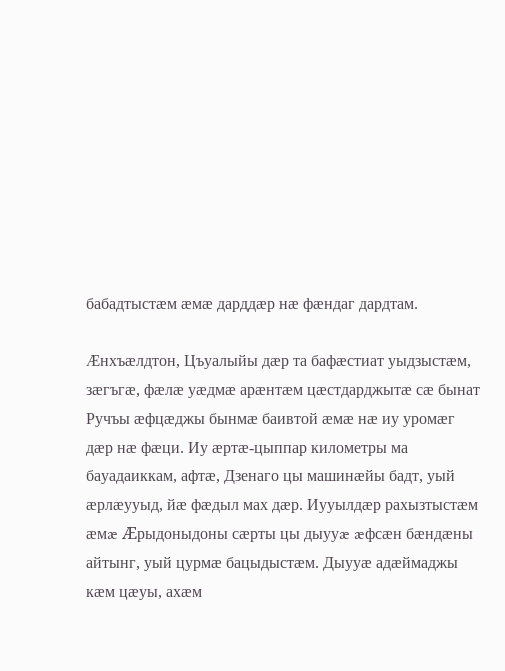бабадтыстæм æмæ дарддæр нæ фæндаг дардтам.

Æнхъæлдтон, Цъуалыйы дæр та бафæстиат уыдзыстæм, зæгъгæ, фæлæ уæдмæ арæнтæм цæстдарджытæ сæ бынат Ручъы æфцæджы бынмæ баивтой æмæ нæ иу уромæг дæр нæ фæци. Иу æртæ-цыппар километры ма бауадаиккам, афтæ, Дзенаго цы машинæйы бадт, уый æрлæууыд, йæ фæдыл мах дæр. Иууылдæр рахызтыстæм æмæ Æрыдоныдоны сæрты цы дыууæ æфсæн бæндæны айтынг, уый цурмæ бацыдыстæм. Дыууæ адæймаджы кæм цæуы, ахæм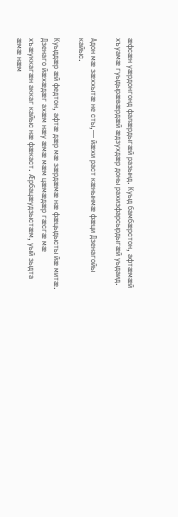æфсæн уæрдонгонд фалæрдыгæй разынд. Куыд бамбæрстон, афтæмæй хъуамæ гуыдырæвæрдæй æдзухдæр доны рахизфарсырдыгæй уыдаид.

Адон мæ зæххытæ не сты,— йæхи раст кæнынмæ фæци Дзенагойы кайыс.

Куыддæр æй федтон, афтæ дæр мæ зæрдæмæ нæ фæцыдысты йæ митæ. Дзенаго йæхæдæг ахæм нæу æмæ мæм цæмæдæр гæсгæ мæ хъæуккагæн аккаг кайыс нæ фæкаст. Æрбацæудзыстæм, уый зыдта æмæ нæм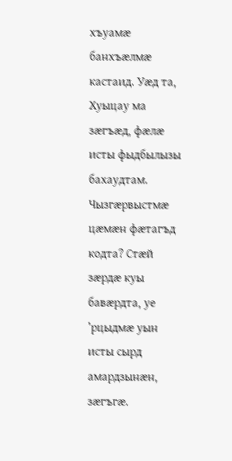хъуамæ банхъæлмæ кастаид. Уæд та, Хуыцау ма зæгъæд, фæлæ исты фыдбылызы бахаудтам. Чызгæрвыстмæ цæмæн фæтагъд кодта? Стæй зæрдæ куы бавæрдта, уе ’рцыдмæ уын исты сырд амардзынæн, зæгъгæ.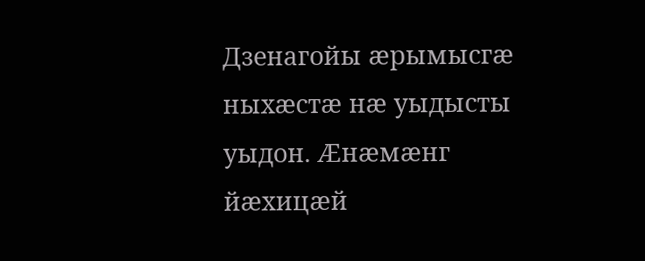Дзенагойы æрымысгæ ныхæстæ нæ уыдысты уыдон. Æнæмæнг йæхицæй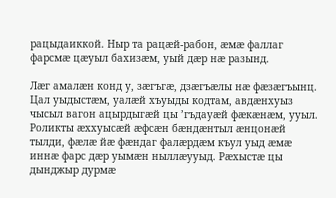рацыдаиккой. Ныр та рацæй-рабон, æмæ фаллаг фарсмæ цæуыл бахизæм, уый дæр нæ разынд.

Лæг амалæн конд у, зæгъгæ, дзæгъæлы нæ фæзæгъынц. Цал уыдыстæм, уалæй хъуыды кодтам, авдæнхуыз чысыл вагон ацырдыгæй цы ’гъдауæй фæкæнæм, ууыл. Роликты æххуысæй æфсæн бæндæнтыл æнцонæй тылди, фæлæ йæ фæндаг фалæрдæм къул уыд æмæ иннæ фарс дæр уымæн ныллæууыд. Рæхыстæ цы дынджыр дурмæ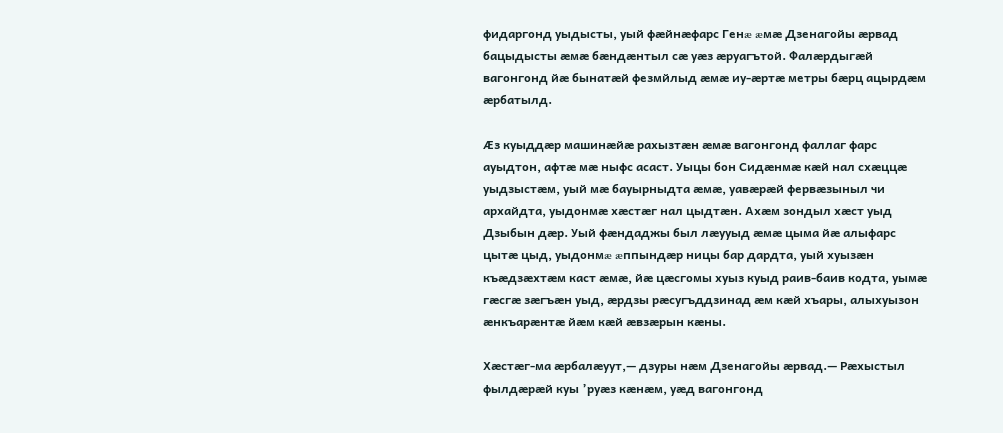фидаргонд уыдысты, уый фæйнæфарс Генæ æмæ Дзенагойы æрвад бацыдысты æмæ бæндæнтыл сæ уæз æруагътой. Фалæрдыгæй вагонгонд йæ бынатæй фезмйлыд æмæ иу-æртæ метры бæрц ацырдæм æрбатылд.

Æз куыддæр машинæйæ рахызтæн æмæ вагонгонд фаллаг фарс ауыдтон, афтæ мæ ныфс асаст. Уыцы бон Сидæнмæ кæй нал схæццæ уыдзыстæм, уый мæ бауырныдта æмæ, уавæрæй фервæзыныл чи архайдта, уыдонмæ хæстæг нал цыдтæн. Ахæм зондыл хæст уыд Дзыбын дæр. Уый фæндаджы был лæууыд æмæ цыма йæ алыфарс цытæ цыд, уыдонмæ æппындæр ницы бар дардта, уый хуызæн къæдзæхтæм каст æмæ, йæ цæсгомы хуыз куыд раив-баив кодта, уымæ гæсгæ зæгъæн уыд, æрдзы рæсугъддзинад æм кæй хъары, алыхуызон æнкъарæнтæ йæм кæй æвзæрын кæны.

Хæстæг-ма æрбалæуут,— дзуры нæм Дзенагойы æрвад.— Рæхыстыл фылдæрæй куы ’руæз кæнæм, уæд вагонгонд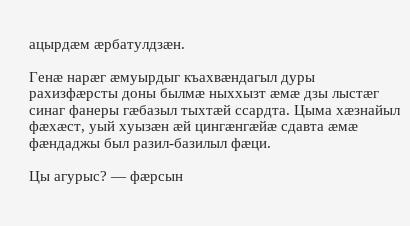ацырдæм æрбатулдзæн.

Генæ нарæг æмуырдыг къахвæндагыл дуры рахизфæрсты доны былмæ ныххызт æмæ дзы лыстæг синаг фанеры гæбазыл тыхтæй ссардта. Цыма хæзнайыл фæхæст, уый хуызæн æй цингæнгæйæ сдавта æмæ фæндаджы был разил-базилыл фæци.

Цы агурыс? — фæрсын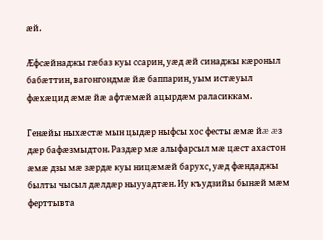æй.

Æфсæйнаджы гæбаз куы ссарин, уæд æй синаджы кæроныл бабæттин, вагонгондмæ йæ баппарин, уым истæуыл фæхæцид æмæ йæ афтæмæй ацырдæм раласиккам.

Генæйы ныхæстæ мын цыдæр ныфсы хос фесты æмæ йæ æз дæр бафæзмыдтон. Раздæр мæ алыфарсыл мæ цæст ахастон æмæ дзы мæ зæрдæ куы ницæмæй барухс, уæд фæндаджы былты чысыл дæлдæр ныууадтæн. Иу къудзийы бынæй мæм ферттывта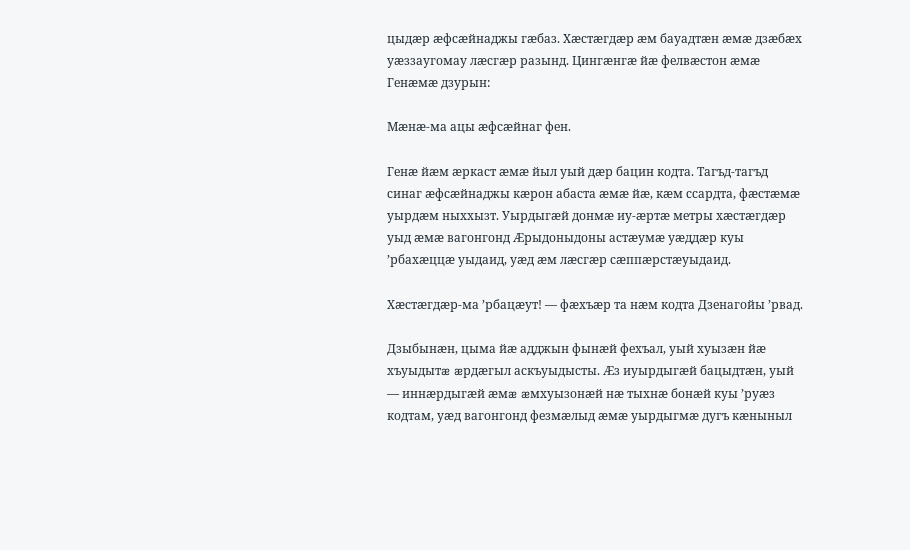цыдæр æфсæйнаджы гæбаз. Хæстæгдæр æм бауадтæн æмæ дзæбæх уæззаугомау лæсгæр разынд. Цингæнгæ йæ фелвæстон æмæ Генæмæ дзурын:

Мæнæ-ма ацы æфсæйнаг фен.

Генæ йæм æркаст æмæ йыл уый дæр бацин кодта. Тагъд-тагъд синаг æфсæйнаджы кæрон абаста æмæ йæ, кæм ссардта, фæстæмæ уырдæм ныххызт. Уырдыгæй донмæ иу-æртæ метры хæстæгдæр уыд æмæ вагонгонд Æрыдоныдоны астæумæ уæддæр куы ’рбахæццæ уыдаид, уæд æм лæсгæр сæппæрстæуыдаид.

Хæстæгдæр-ма ’рбацæут! — фæхъæр та нæм кодта Дзенагойы ’рвад.

Дзыбынæн, цыма йæ адджын фынæй фехъал, уый хуызæн йæ хъуыдытæ æрдæгыл аскъуыдысты. Æз иуырдыгæй бацыдтæн, уый — иннæрдыгæй æмæ æмхуызонæй нæ тыхнæ бонæй куы ’руæз кодтам, уæд вагонгонд фезмæлыд æмæ уырдыгмæ дугъ кæныныл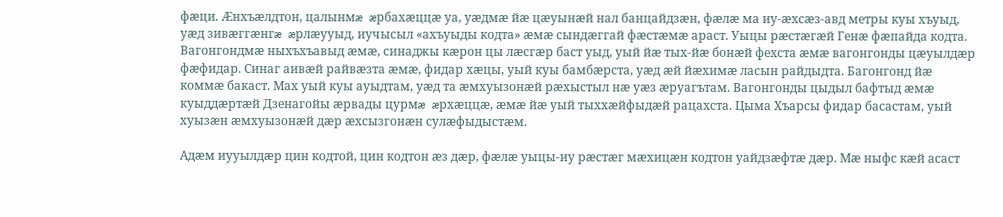фæци. Æнхъæлдтон, цалынмæ æрбахæццæ уа, уæдмæ йæ цæуынæй нал банцайдзæн, фæлæ ма иу-æхсæз-авд метры куы хъуыд, уæд зивæггæнгæ æрлæууыд, иучысыл «ахъуыды кодта» æмæ сындæггай фæстæмæ араст. Уыцы рæстæгæй Генæ фæпайда кодта. Вагонгондмæ ныхъхъавыд æмæ, синаджы кæрон цы лæсгæр баст уыд, уый йæ тых-йæ бонæй фехста æмæ вагонгонды цæуылдæр фæфидар. Синаг аивæй райвæзта æмæ, фидар хæцы, уый куы бамбæрста, уæд æй йæхимæ ласын райдыдта. Багонгонд йæ коммæ бакаст. Мах уый куы ауыдтам, уæд та æмхуызонæй рæхыстыл нæ уæз æруагътам. Вагонгонды цыдыл бафтыд æмæ куыддæртæй Дзенагойы æрвады цурмæ æрхæццæ, æмæ йæ уый тыххæйфыдæй рацахста. Цыма Хъарсы фидар басастам, уый хуызæн æмхуызонæй дæр æхсызгонæн сулæфыдыстæм.

Адæм иууылдæр цин кодтой, цин кодтон æз дæр, фæлæ уыцы-иу рæстæг мæхицæн кодтон уайдзæфтæ дæр. Мæ ныфс кæй асаст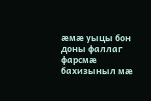æмæ уыцы бон доны фаллаг фарсмæ бахизыныл мæ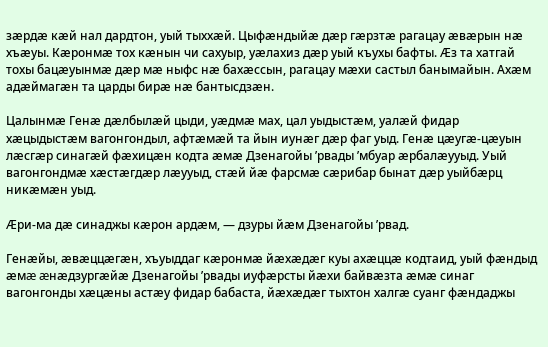зæрдæ кæй нал дардтон, уый тыххæй. Цыфæндыйæ дæр гæрзтæ рагацау æвæрын нæ хъæуы. Кæронмæ тох кæнын чи сахуыр, уæлахиз дæр уый къухы бафты. Æз та хатгай тохы бацæуынмæ дæр мæ ныфс нæ бахæссын, рагацау мæхи састыл банымайын. Ахæм адæймагæн та царды бирæ нæ бантысдзæн.

Цалынмæ Генæ дæлбылæй цыди, уæдмæ мах, цал уыдыстæм, уалæй фидар хæцыдыстæм вагонгондыл, афтæмæй та йын иунæг дæр фаг уыд. Генæ цæугæ-цæуын лæсгæр синагæй фæхицæн кодта æмæ Дзенагойы ’рвады ’мбуар æрбалæууыд. Уый вагонгондмæ хæстæгдæр лæууыд, стæй йæ фарсмæ сæрибар бынат дæр уыйбæрц никæмæн уыд.

Æри-ма дæ синаджы кæрон ардæм, — дзуры йæм Дзенагойы ’рвад.

Генæйы, æвæццæгæн, хъуыддаг кæронмæ йæхæдæг куы ахæццæ кодтаид, уый фæндыд æмæ æнæдзургæйæ Дзенагойы ’рвады иуфæрсты йæхи байвæзта æмæ синаг вагонгонды хæцæны астæу фидар бабаста, йæхæдæг тыхтон халгæ суанг фæндаджы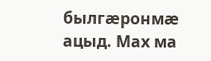былгæронмæ ацыд. Мах ма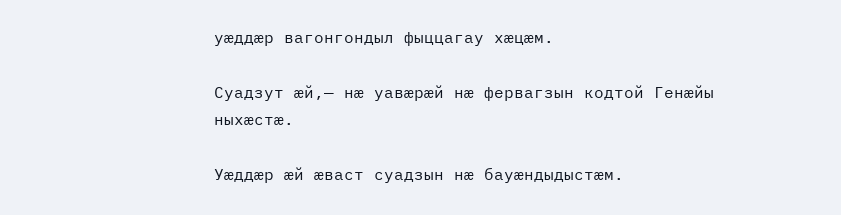уæддæр вагонгондыл фыццагау хæцæм.

Суадзут æй,— нæ уавæрæй нæ фервагзын кодтой Генæйы ныхæстæ.

Уæддæр æй æваст суадзын нæ бауæндыдыстæм.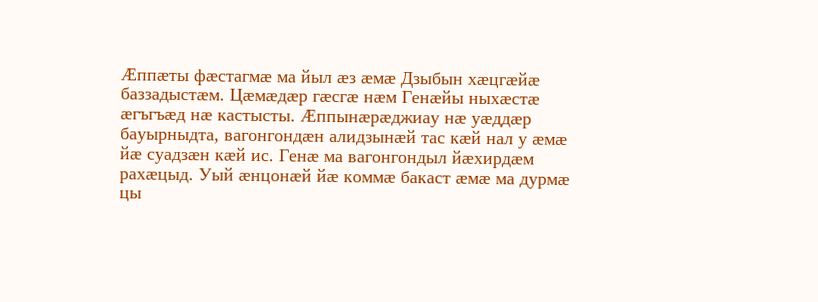Æппæты фæстагмæ ма йыл æз æмæ Дзыбын хæцгæйæ баззадыстæм. Цæмæдæр гæсгæ нæм Генæйы ныхæстæ æгъгъæд нæ кастысты. Æппынæрæджиау нæ уæддæр бауырныдта, вагонгондæн алидзынæй тас кæй нал у æмæ йæ суадзæн кæй ис. Генæ ма вагонгондыл йæхирдæм рахæцыд. Уый æнцонæй йæ коммæ бакаст æмæ ма дурмæ цы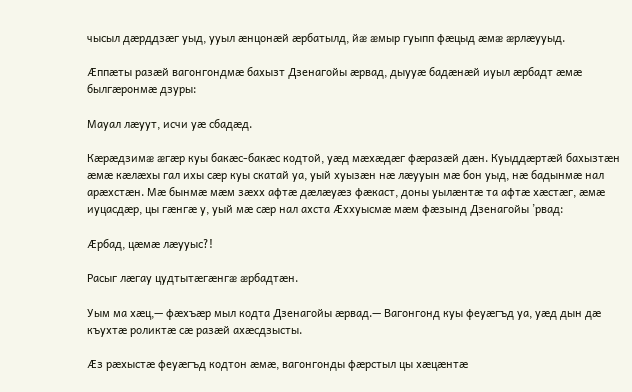чысыл дæрддзæг уыд, ууыл æнцонæй æрбатылд, йæ æмыр гуыпп фæцыд æмæ æрлæууыд.

Æппæты разæй вагонгондмæ бахызт Дзенагойы æрвад, дыууæ бадæнæй иуыл æрбадт æмæ былгæронмæ дзуры:

Мауал лæуут, исчи уæ сбадæд.

Кæрæдзимæ æгæр куы бакæс-бакæс кодтой, уæд мæхæдæг фæразæй дæн. Куыддæртæй бахызтæн æмæ кæлæхы гал ихы сæр куы скатай уа, уый хуызæн нæ лæууын мæ бон уыд, нæ бадынмæ нал арæхстæн. Мæ бынмæ мæм зæхх афтæ дæлæуæз фæкаст, доны уылæнтæ та афтæ хæстæг, æмæ иуцасдæр, цы гæнгæ у, уый мæ сæр нал ахста Æххуысмæ мæм фæзынд Дзенагойы ’рвад:

Æрбад, цæмæ лæууыс?!

Расыг лæгау цудтытæгæнгæ æрбадтæн.

Уым ма хæц,— фæхъæр мыл кодта Дзенагойы æрвад.— Вагонгонд куы феуæгъд уа, уæд дын дæ къухтæ роликтæ сæ разæй ахæсдзысты.

Æз рæхыстæ феуæгъд кодтон æмæ, вагонгонды фæрстыл цы хæцæнтæ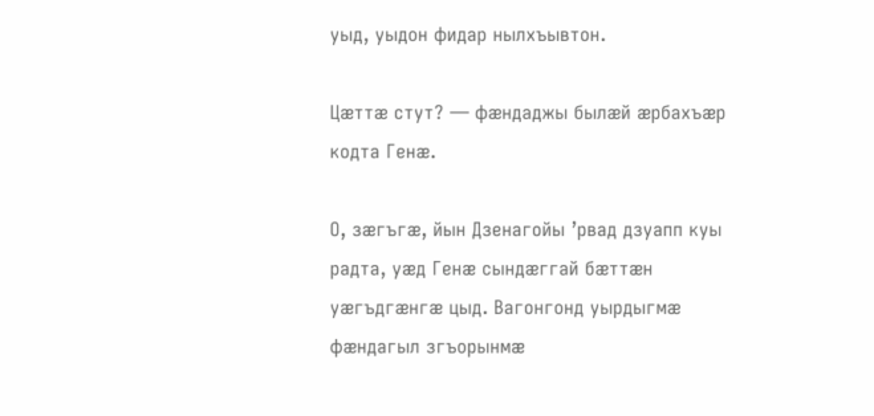уыд, уыдон фидар нылхъывтон.

Цæттæ стут? — фæндаджы былæй æрбахъæр кодта Генæ.

О, зæгъгæ, йын Дзенагойы ’рвад дзуапп куы радта, уæд Генæ сындæггай бæттæн уæгъдгæнгæ цыд. Вагонгонд уырдыгмæ фæндагыл згъорынмæ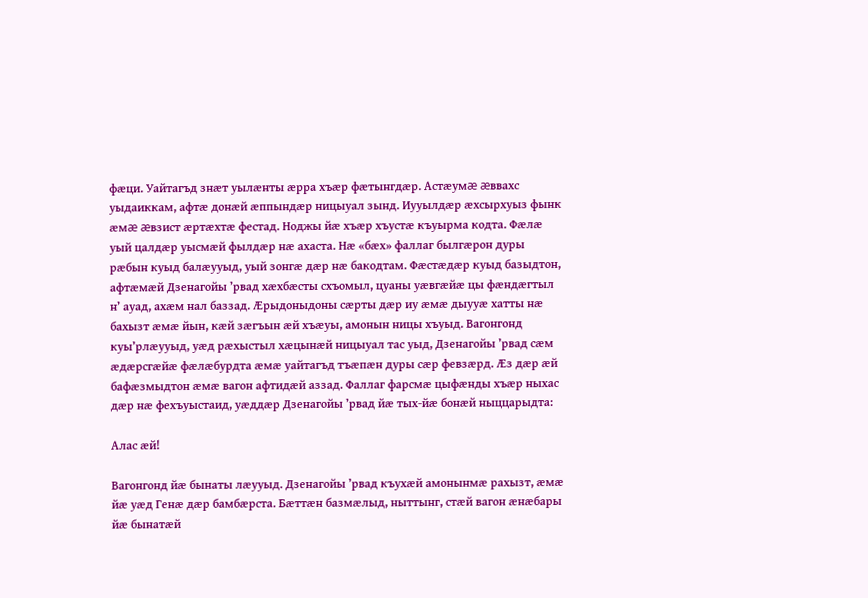фæци. Уайтагъд знæт уылæнты æрра хъæр фæтынгдæр. Астæумæ æввахс уыдаиккам, афтæ донæй æппындæр ницыуал зынд. Иууылдæр æхсырхуыз фынк æмæ æвзист æртæхтæ фестад. Ноджы йæ хъæр хъустæ къуырма кодта. Фæлæ уый цалдæр уысмæй фылдæр нæ ахаста. Нæ «бæх» фаллаг былгæрон дуры рæбын куыд балæууыд, уый зонгæ дæр нæ бакодтам. Фæстæдæр куыд базыдтон, афтæмæй Дзенагойы ’рвад хæхбæсты схъомыл, цуаны уæвгæйæ цы фæндæгтыл н’ ауад, ахæм нал баззад. Æрыдоныдоны сæрты дæр иу æмæ дыууæ хатты нæ бахызт æмæ йын, кæй зæгъын æй хъæуы, амонын ницы хъуыд. Вагонгонд куы’рлæууыд, уæд рæхыстыл хæцынæй ницыуал тас уыд, Дзенагойы ’рвад сæм æдæрсгæйæ фæлæбурдта æмæ уайтагъд тъæпæн дуры сæр февзæрд. Æз дæр æй бафæзмыдтон æмæ вагон афтидæй аззад. Фаллаг фарсмæ цыфæнды хъæр ныхас дæр нæ фехъуыстаид, уæддæр Дзенагойы ’рвад йæ тых-йæ бонæй ныццарыдта:

Алас æй!

Вагонгонд йæ бынаты лæууыд. Дзенагойы ’рвад къухæй амонынмæ рахызт, æмæ йæ уæд Генæ дæр бамбæрста. Бæттæн базмæлыд, ныттынг, стæй вагон æнæбары йæ бынатæй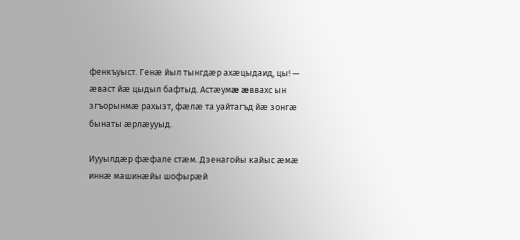фенкъуыст. Генæ йыл тынгдæр ахæцыдаид, цы! — æваст йæ цыдыл бафтыд. Астæумæ æввахс ын згъорынмæ рахызт, фæлæ та уайтагъд йæ зонгæ бынаты æрлæууыд.

Иууылдæр фæфале стæм. Дзенагойы кайыс æмæ иннæ машинæйы шофырæй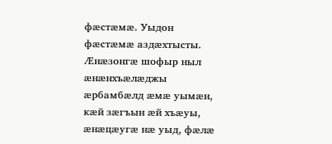фæстæмæ. Уыдон фæстæмæ аздæхтысты. Æнæзонгæ шофыр ныл æнæнхъæлæджы æрбамбæлд æмæ уымæн, кæй зæгъын æй хъæуы, æнæцæугæ нæ уыд, фæлæ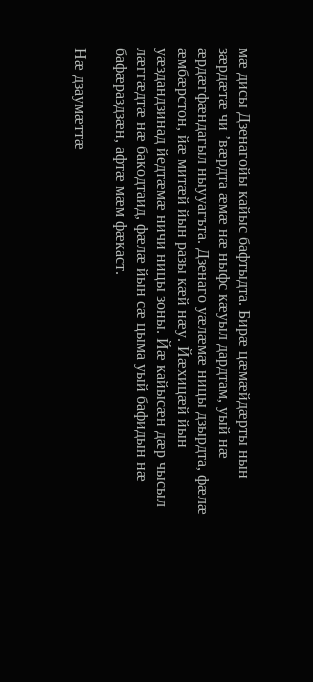мæ дисы Дзенагойы кайыс бафтыдта. Бирæ цæмæйдæрты нын зæрдæтæ чи ’вæрдта æмæ нæ ныфс кæуыл дардтам, уый нæ æрдæгфæндагыл ныууагъта. Дзенаго уæлæмæ ницы дзырдта, фæлæ æмбæрстон, йæ митæй йын разы кæй нæу. Йæхицæй йын уæздандзинад йедтæмæ ничи ницы зоны. Йæ кайысæн дæр чысыл лæггæдтæ нæ бакодтаид, фæлæ йын сæ цыма уый бафидын нæ бафæраздзæн, афтæ мæм фæкаст.

Нæ дзаумæттæ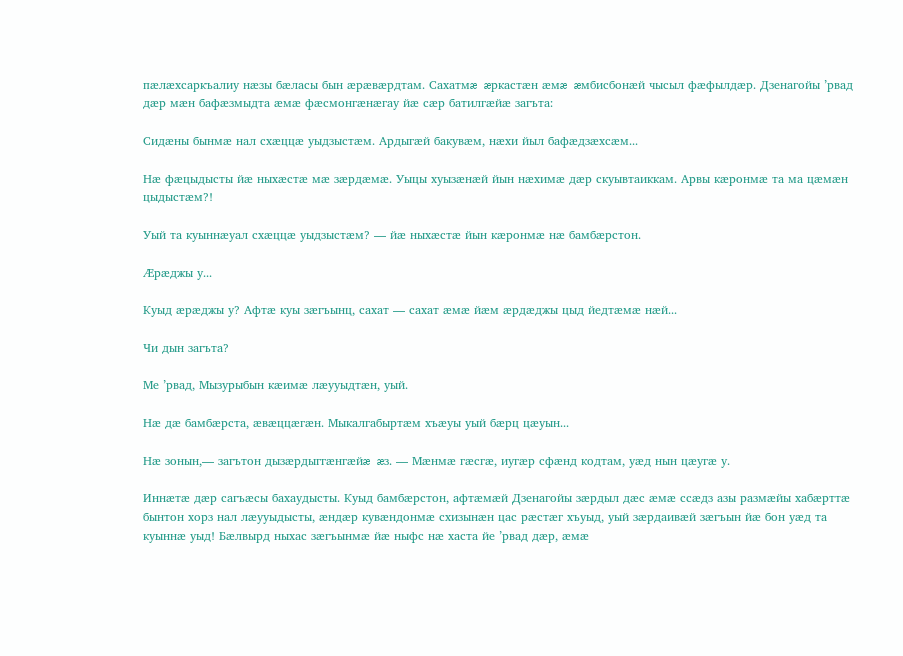пæлæхсаркъалиу нæзы бæласы бын æрæвæрдтам. Сахатмæ æркастæн æмæ æмбисбонæй чысыл фæфылдæр. Дзенагойы ’рвад дæр мæн бафæзмыдта æмæ фæсмонгæнæгау йæ сæр батилгæйæ загъта:

Сидæны бынмæ нал схæццæ уыдзыстæм. Ардыгæй бакувæм, нæхи йыл бафæдзæхсæм...

Нæ фæцыдысты йæ ныхæстæ мæ зæрдæмæ. Уыцы хуызæнæй йын нæхимæ дæр скуывтаиккам. Арвы кæронмæ та ма цæмæн цыдыстæм?!

Уый та куыннæуал схæццæ уыдзыстæм? — йæ ныхæстæ йын кæронмæ нæ бамбæрстон.

Æрæджы у...

Куыд æрæджы у? Афтæ куы зæгъынц, сахат — сахат æмæ йæм æрдæджы цыд йедтæмæ нæй...

Чи дын загъта?

Ме ’рвад, Мызурыбын кæимæ лæууыдтæн, уый.

Нæ дæ бамбæрста, æвæццæгæн. Мыкалгабыртæм хъæуы уый бæрц цæуын...

Нæ зонын,— загътон дызæрдыггæнгæйæ æз. — Мæнмæ гæсгæ, иугæр сфæнд кодтам, уæд нын цæугæ у.

Иннæтæ дæр сагъæсы бахаудысты. Куыд бамбæрстон, афтæмæй Дзенагойы зæрдыл дæс æмæ ссæдз азы размæйы хабæрттæ бынтон хорз нал лæууыдысты, æндæр кувæндонмæ схизынæн цас рæстæг хъуыд, уый зæрдаивæй зæгъын йæ бон уæд та куыннæ уыд! Бæлвырд ныхас зæгъынмæ йæ ныфс нæ хаста йе ’рвад дæр, æмæ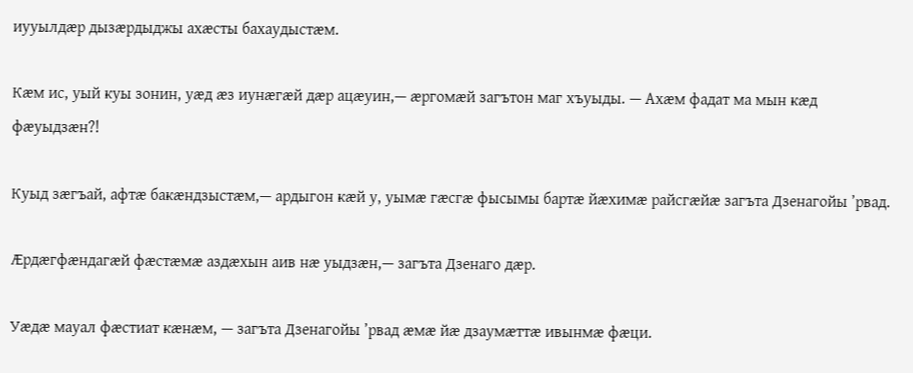иууылдæр дызæрдыджы ахæсты бахаудыстæм.

Кæм ис, уый куы зонин, уæд æз иунæгæй дæр ацæуин,— æргомæй загътон маг хъуыды. — Ахæм фадат ма мын кæд фæуыдзæн?!

Куыд зæгъай, афтæ бакæндзыстæм,— ардыгон кæй у, уымæ гæсгæ фысымы бартæ йæхимæ райсгæйæ загъта Дзенагойы ’рвад.

Æрдæгфæндагæй фæстæмæ аздæхын аив нæ уыдзæн,— загъта Дзенаго дæр.

Уæдæ мауал фæстиат кæнæм, — загъта Дзенагойы ’рвад æмæ йæ дзаумæттæ ивынмæ фæци.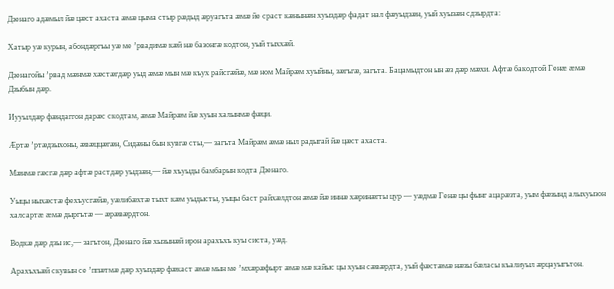Дзенаго адæмыл йæ цæст ахаста æмæ цыма стыр рæдыд æруагъта æмæ йе сраст кæнынæн хуыздæр фадат нал фæуыдзæн, уый хуызæн сдзырдта:

Хатыр уæ курын, абондæргъы уæ ме ’рвадимæ кæй нæ базонгæ кодтон, уый тыххæй.

Дзенагойы ’рвад мæнмæ хæстæгдæр уыд æмæ мын мæ къух райсгæйæ, мæ ном Майрæм хуыйны, зæгъгæ, загъта. Бацамыдтон ын æз дæр мæхи. Афтæ бакодтой Генæ æмæ Дзыбын дæр.

Иууылдæр фæндаггон дарæс скодтам, æмæ Майрæм йæ хуын халынмæ фæци.

Æртæ ’ртæдзыхоны, æвæццæгæн, Сидæны бын кувгæ сты,— загъта Майрæм æмæ ныл радыгай йæ цæст ахаста.

Мæнмæ гæсгæ дæр афтæ растдæр уыдзæн,— йæ хъуыды бамбарын кодта Дзенаго.

Уыцы ныхæстæ фехъусгæйæ, уæлибæхтæ тыхт кæм уыдысты, уыцы баст райхæлдтон æмæ йæ иннæ хæринæгты цур — уæдмæ Генæ цы фынг ацарæзта, уым фæзынд алыхуызон халсартæ æмæ дыргътæ — æрæвæрдтон.

Водкæ дæр дзы ис,— загътон, Дзенаго йæ хызынæй ирон арахъхъ куы систа, уæд.

Арахъхъæй скувын се ’ппæтмæ дæр хуыздæр фæкаст æмæ мын ме ’мхæрæфырт æмæ мæ кайыс цы хуын сæвæрдта, уый фæстæмæ нæзы бæласы къалиуыл æрцауыгътон.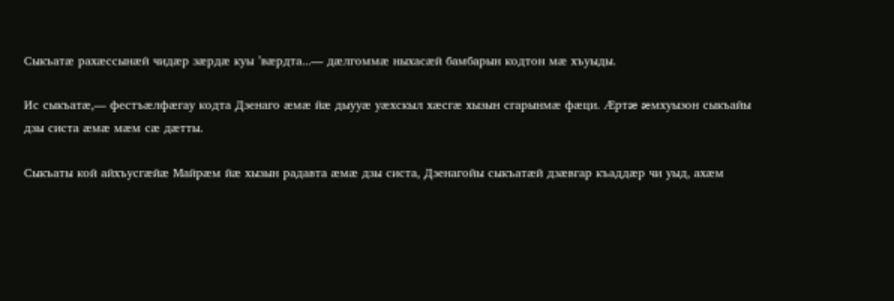Сыкъатæ рахæссынæй чидæр зæрдæ куы ’вæрдта...— дæлгоммæ ныхасæй бамбарын кодтон мæ хъуыды.

Ис сыкъатæ,— фестъæлфæгау кодта Дзенаго æмæ йæ дыууæ уæхскыл хæсгæ хызын сгарынмæ фæци. Æртæ æмхуызон сыкъайы дзы систа æмæ мæм сæ дæтты.

Сыкъаты кой айхъусгæйæ Майрæм йæ хызын радавта æмæ дзы систа, Дзенагойы сыкъатæй дзæвгар къаддæр чи уыд, ахæм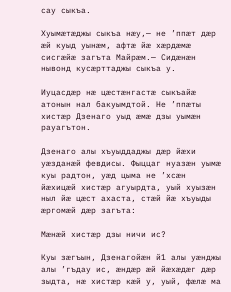сау сыкъа.

Хуымæтæджы сыкъа нæу,— не ’ппæт дæр æй куыд уынæм, афтæ йæ хæрдæмæ сисгæйæ загъта Майрæм.— Сидæнæн нывонд кусæрттаджы сыкъа у.

Иуцасдæр нæ цæстæнгастæ сыкъайæ атонын нал бакуымдтой. Не ’ппæты хистæр Дзенаго уыд æмæ дзы уымæн рауагътон.

Дзенаго алы хъуыддаджы дæр йæхи уæзданæй февдисы. Фыццаг нуазæн уымæ куы радтон, уæд цыма не ’хсæн йæхицæй хистæр агуырдта, уый хуызæн ныл йæ цæст ахаста, стæй йæ хъуыды æргомæй дæр загъта:

Мæнæй хистæр дзы ничи ис?

Куы зæгъын, Дзенагойæн й1 алы уæнджы алы ’гъдау ис, æндæр æй йæхæдæг дæр зыдта, нæ хистæр кæй у, уый, фæлæ ма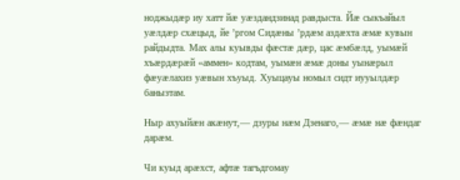ноджыдæр иу хатт йæ уæздандзинад равдыста. Йæ сыкъайыл уæлдæр схæцыд, йе ’ргом Сидæны ’рдæм аздæхта æмæ кувын райдыдта. Мах алы куывды фæстæ дæр, цас æмбæлд, уымæй хъæрдæрæй «аммен» кодтам, уымæн æмæ доны уынæрыл фæуæлахиз уæвын хъуыд. Хуыцауы номыл сидт иууылдæр банызтам.

Ныр ахуыйæн акæнут,— дзуры нæм Дзенаго,— æмæ нæ фæндаг дарæм.

Чи куыд арæхст, афтæ тагъдгомау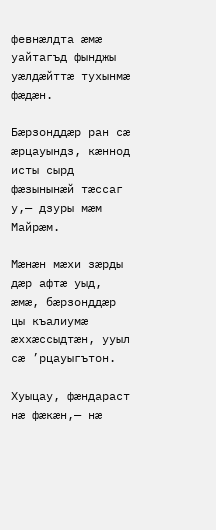февнæлдта æмæ уайтагъд фынджы уæлдæйттæ тухынмæ фæдæн.

Бæрзонддæр ран сæ æрцауындз, кæннод исты сырд фæзынынæй тæссаг у,— дзуры мæм Майрæм.

Мæнæн мæхи зæрды дæр афтæ уыд, æмæ, бæрзонддæр цы къалиумæ æххæссыдтæн, ууыл сæ ’рцауыгътон.

Хуыцау, фæндараст нæ фæкæн,— нæ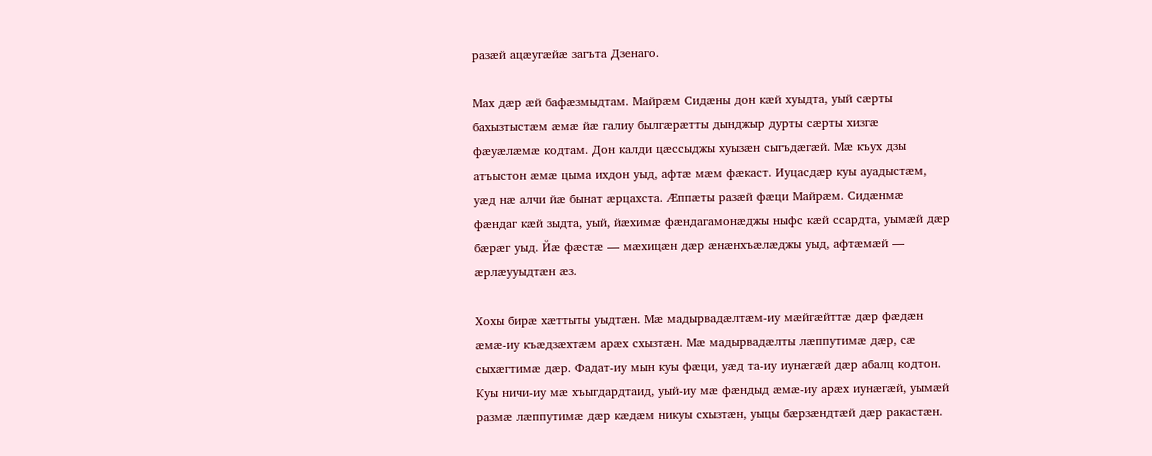разæй ацæугæйæ загъта Дзенаго.

Мах дæр æй бафæзмыдтам. Майрæм Сидæны дон кæй хуыдта, уый сæрты бахызтыстæм æмæ йæ галиу былгæрæтты дынджыр дурты сæрты хизгæ фæуæлæмæ кодтам. Дон калди цæссыджы хуызæн сыгъдæгæй. Мæ къух дзы атъыстон æмæ цыма ихдон уыд, афтæ мæм фæкаст. Иуцасдæр куы ауадыстæм, уæд нæ алчи йæ бынат æрцахста. Æппæты разæй фæци Майрæм. Сидæнмæ фæндаг кæй зыдта, уый, йæхимæ фæндагамонæджы ныфс кæй ссардта, уымæй дæр бæрæг уыд. Йæ фæстæ — мæхицæн дæр æнæнхъæлæджы уыд, афтæмæй — æрлæууыдтæн æз.

Хохы бирæ хæттыты уыдтæн. Мæ мадырвадæлтæм-иу мæйгæйттæ дæр фæдæн æмæ-иу къæдзæхтæм арæх схызтæн. Мæ мадырвадæлты лæппутимæ дæр, сæ сыхæгтимæ дæр. Фадат-иу мын куы фæци, уæд та-иу иунæгæй дæр абалц кодтон. Куы ничи-иу мæ хъыгдардтаид, уый-иу мæ фæндыд æмæ-иу арæх иунæгæй, уымæй размæ лæппутимæ дæр кæдæм никуы схызтæн, уыцы бæрзæндтæй дæр ракастæн.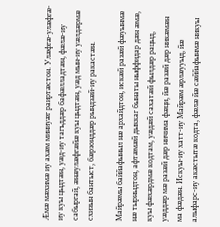Æмæ мæхимæ иу ахæм миниуæг раиртæстон. Улæфгæ-улæфгæ-иу куы цыдтæн, уæд-иу тагъддæр бафæлладтæн, фæлæ-иу сабыргай, æнæулæфгæйæ куы цыдтæн, уæд мын-иу уæлдæрмæ схизын бантыст, бæрзонддæр рындзæй-иу ракастæн.

Майрæмы баййафыныл нæ архайдтон, искæй разæй фæуынмæ нæ тырныдтон, афтæмæй дыккаг бынаты ныффидар дæн æмæ, куы фæхæрдмæ кодтам, уæдæй сахатæй фылдæр рацыд, уæддæр мæ разæй дæр ничима фæци, йæ разæй дæр никæмæн ма фæдæн. Искуы-иу хатт-иу Майрæм æрлæууыд, йæ алыфарс-иу акæстытæ кодта, фæлæ йæ сæййафынмæ никуы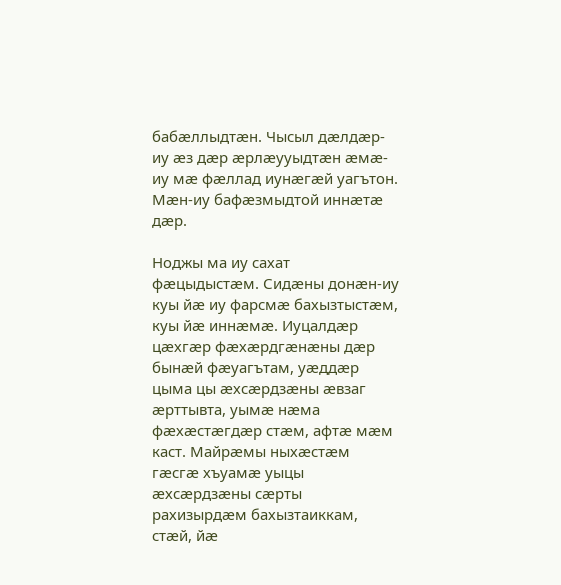бабæллыдтæн. Чысыл дæлдæр-иу æз дæр æрлæууыдтæн æмæ-иу мæ фæллад иунæгæй уагътон. Мæн-иу бафæзмыдтой иннæтæ дæр.

Ноджы ма иу сахат фæцыдыстæм. Сидæны донæн-иу куы йæ иу фарсмæ бахызтыстæм, куы йæ иннæмæ. Иуцалдæр цæхгæр фæхæрдгæнæны дæр бынæй фæуагътам, уæддæр цыма цы æхсæрдзæны æвзаг æрттывта, уымæ нæма фæхæстæгдæр стæм, афтæ мæм каст. Майрæмы ныхæстæм гæсгæ хъуамæ уыцы æхсæрдзæны сæрты рахизырдæм бахызтаиккам, стæй, йæ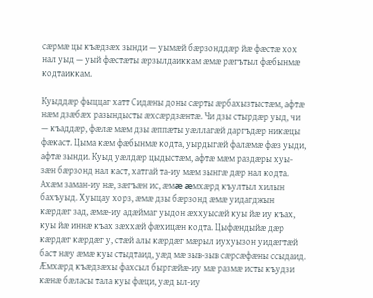сæрмæ цы къæдзæх зынди — уымæй бæрзонддæр йæ фæстæ хох нал уыд — уый фæстæты æрзылдаиккам æмæ рæгътыл фæбынмæ кодтаиккам.

Куыддæр фыццаг хатт Сидæны доны сæрты æрбахызтыстæм, афтæ нæм дзæбæх разындысты æхсæрдзæнтæ. Чи дзы стырдæр уыд, чи — къаддæр, фæлæ мæм дзы æппæты уæллагæй даргъдæр никæцы фæкаст. Цыма кæм фæбынмæ кодта, уырдыгæй фалæмæ фæз уыди, афтæ зынди. Куыд уæлдæр цыдыстæм, афтæ мæм раздæры хуы-зæн бæрзонд нал каст, хатгай та-иу мæм зынгæ дæр нал кодта. Ахæм заман-иу нæ, зæгъæн ис, æмæ æмхæрд къултыл хилын бахъуыд. Хуыцау хорз, æмæ дзы бæрзонд æмæ уидагджын кæрдæг зад, æмæ-иу адæймаг уыдон æххуысæй куы йæ иу къах, куы йæ иннæ къах зæххæй фæхицæн кодта. Цыфæндыйæ дæр кæрдæг кæрдæг у, стæй алы кæрдæг мæрыл иухуызон уидæгтæй баст нæу æмæ куы стыдтаид, уæд мæ зыв-зыв сæрсæфæны ссыдаид. Æмхæрд къæдзæхы фахсыл быргæйæ-иу мæ размæ исты къудзи кæнæ бæласы тала куы фæци, уæд ыл-иу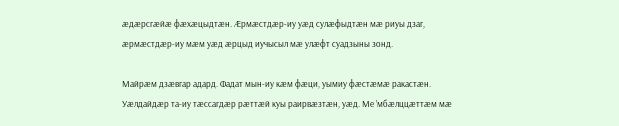æдæрсгæйæ фæхæцыдтæн. Æрмæстдæр-иу уæд сулæфыдтæн мæ риуы дзаг, æрмæстдæр-иу мæм уæд æрцыд иучысыл мæ улæфт суадзыны зонд.

Майрæм дзæвгар адард. Фадат мын-иу кæм фæци, уымиу фæстæмæ ракастæн. Уæлдайдæр та-иу тæссагдæр рæттæй куы раирвæзтæн, уæд. Ме ’мбæлццæттæм мæ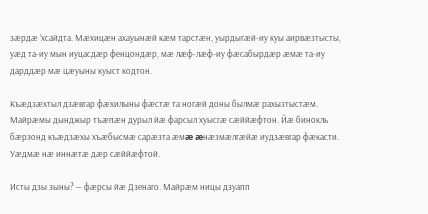зæрдæ ’хсайдта. Мæхицæн ахауынæй кæм тарстæн, уырдыгæй-иу куы аирвæзтысты, уæд та-иу мын иуцасдæр фенцондæр, мæ лæф-лæф-иу фæсабырдæр æмæ та-иу дарддæр мæ цæуыны куыст кодтон.

Къæдзæхтыл дзæвгар фæхилыны фæстæ та ногæй доны былмæ рахызтыстæм. Майрæмы дынджыр тъæпæн дурыл йæ фарсыл хуысгæ сæййæфтон. Йæ бинокль бæрзонд къæдзæхы хъæбысмæ сарæзта æмæ æнæзмæлгæйæ иудзæвгар фæкасти. Уæдмæ нæ иннæтæ дæр сæййæфтой.

Исты дзы зыны? — фæрсы йæ Дзенаго. Майрæм ницы дзуапп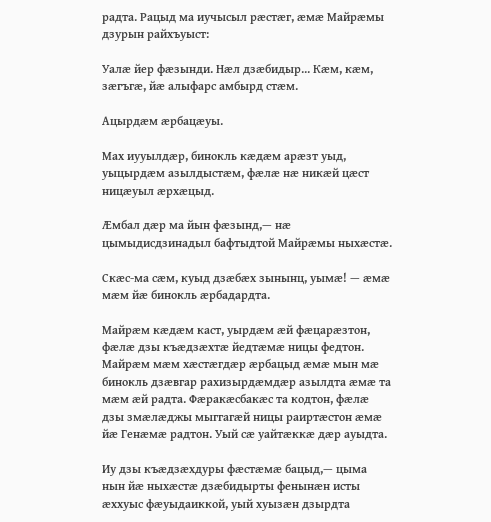радта. Рацыд ма иучысыл рæстæг, æмæ Майрæмы дзурын райхъуыст:

Уалæ йер фæзынди. Нæл дзæбидыр... Кæм, кæм, зæгъгæ, йæ алыфарс амбырд стæм.

Ацырдæм æрбацæуы.

Мах иууылдæр, бинокль кæдæм арæзт уыд, уыцырдæм азылдыстæм, фæлæ нæ никæй цæст ницæуыл æрхæцыд.

Æмбал дæр ма йын фæзынд,— нæ цымыдисдзинадыл бафтыдтой Майрæмы ныхæстæ.

Скæс-ма сæм, куыд дзæбæх зынынц, уымæ! — æмæ мæм йæ бинокль æрбадардта.

Майрæм кæдæм каст, уырдæм æй фæцарæзтон, фæлæ дзы къæдзæхтæ йедтæмæ ницы федтон. Майрæм мæм хæстæгдæр æрбацыд æмæ мын мæ бинокль дзæвгар рахизырдæмдæр азылдта æмæ та мæм æй радта. Фæракæсбакæс та кодтон, фæлæ дзы змæлæджы мыггагæй ницы раиртæстон æмæ йæ Генæмæ радтон. Уый сæ уайтæккæ дæр ауыдта.

Иу дзы къæдзæхдуры фæстæмæ бацыд,— цыма нын йæ ныхæстæ дзæбидырты фенынæн исты æххуыс фæуыдаиккой, уый хуызæн дзырдта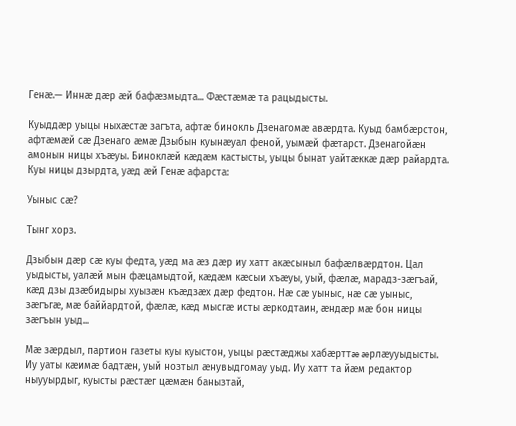Генæ.— Иннæ дæр æй бафæзмыдта... Фæстæмæ та рацыдысты.

Куыддæр уыцы ныхæстæ загъта, афтæ бинокль Дзенагомæ авæрдта. Куыд бамбæрстон, афтæмæй сæ Дзенаго æмæ Дзыбын куынæуал феной, уымæй фæтарст. Дзенагойæн амонын ницы хъæуы. Биноклæй кæдæм кастысты, уыцы бынат уайтæккæ дæр райардта. Куы ницы дзырдта, уæд æй Генæ афарста:

Уыныс сæ?

Тынг хорз.

Дзыбын дæр сæ куы федта, уæд ма æз дæр иу хатт акæсыныл бафæлвæрдтон. Цал уыдысты, уалæй мын фæцамыдтой, кæдæм кæсыи хъæуы, уый, фæлæ, марадз-зæгъай, кæд дзы дзæбидыры хуызæн къæдзæх дæр федтон. Нæ сæ уыныс, нæ сæ уыныс, зæгъгæ, мæ баййардтой, фæлæ, кæд мысгæ исты æркодтаин, æндæр мæ бон ницы зæгъын уыд...

Мæ зæрдыл, партион газеты куы куыстон, уыцы рæстæджы хабæрттæ æрлæууыдысты. Иу уаты кæимæ бадтæн, уый нозтыл æнувыдгомау уыд. Иу хатт та йæм редактор ныууырдыг, куысты рæстæг цæмæн банызтай,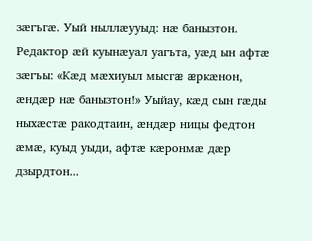зæгъгæ. Уый ныллæууыд: нæ банызтон. Редактор æй куынæуал уагъта, уæд ын афтæ зæгъы: «Кæд мæхиуыл мысгæ æркæнон, æндæр нæ банызтон!» Уыйау, кæд сын гæды ныхæстæ ракодтаин, æндæр ницы федтон æмæ, куыд уыди, афтæ кæронмæ дæр дзырдтон...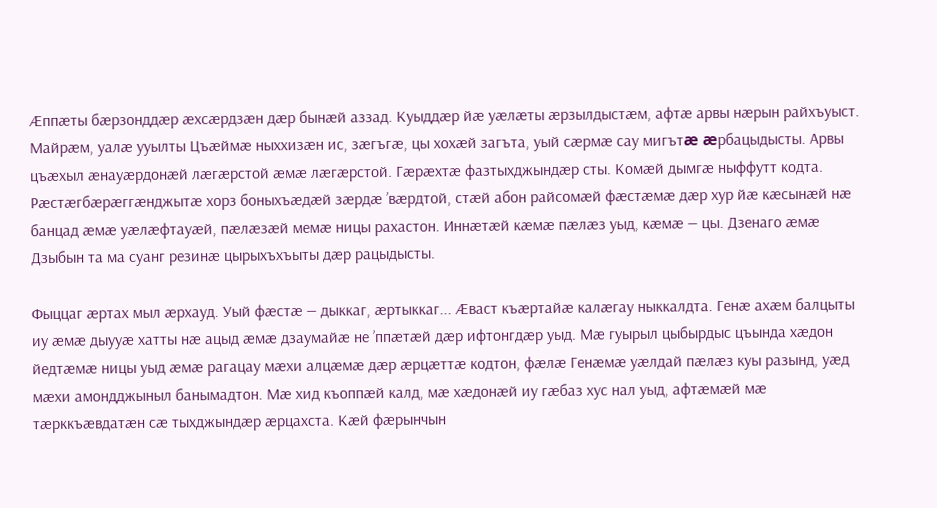Æппæты бæрзонддæр æхсæрдзæн дæр бынæй аззад. Куыддæр йæ уæлæты æрзылдыстæм, афтæ арвы нæрын райхъуыст. Майрæм, уалæ ууылты Цъæймæ ныххизæн ис, зæгъгæ, цы хохæй загъта, уый сæрмæ сау мигътæ æрбацыдысты. Арвы цъæхыл æнауæрдонæй лæгæрстой æмæ лæгæрстой. Гæрæхтæ фазтыхджындæр сты. Комæй дымгæ ныффутт кодта. Рæстæгбæрæггæнджытæ хорз боныхъæдæй зæрдæ ’вæрдтой, стæй абон райсомæй фæстæмæ дæр хур йæ кæсынæй нæ банцад æмæ уæлæфтауæй, пæлæзæй мемæ ницы рахастон. Иннæтæй кæмæ пæлæз уыд, кæмæ — цы. Дзенаго æмæ Дзыбын та ма суанг резинæ цырыхъхъыты дæр рацыдысты.

Фыццаг æртах мыл æрхауд. Уый фæстæ — дыккаг, æртыккаг... Æваст къæртайæ калæгау ныккалдта. Генæ ахæм балцыты иу æмæ дыууæ хатты нæ ацыд æмæ дзаумайæ не ’ппæтæй дæр ифтонгдæр уыд. Мæ гуырыл цыбырдыс цъында хæдон йедтæмæ ницы уыд æмæ рагацау мæхи алцæмæ дæр æрцæттæ кодтон, фæлæ Генæмæ уæлдай пæлæз куы разынд, уæд мæхи амондджыныл банымадтон. Мæ хид къоппæй калд, мæ хæдонæй иу гæбаз хус нал уыд, афтæмæй мæ тæрккъæвдатæн сæ тыхджындæр æрцахста. Кæй фæрынчын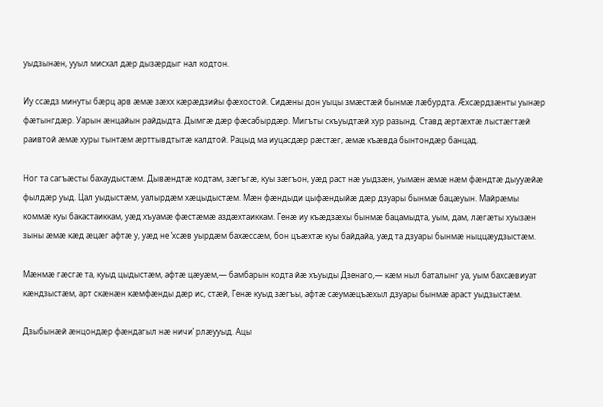уыдзынæн, ууыл мисхал дæр дызæрдыг нал кодтон.

Иу ссæдз минуты бæрц арв æмæ зæхх кæрæдзийы фæхостой. Сидæны дон уыцы змæстæй бынмæ лæбурдта. Æхсæрдзæнты уынæр фæтынгдæр. Уарын æнцайын райдыдта. Дымгæ дæр фæсабырдæр. Мигъты скъуыдтæй хур разынд. Ставд æртæхтæ лыстæгтæй раивтой æмæ хуры тынтæм æрттывдтытæ калдтой. Рацыд ма иуцасдæр рæстæг, æмæ къæвда бынтондæр банцад.

Ног та сагъæсты бахаудыстæм. Дывæндтæ кодтам, зæгъгæ, куы зæгъон, уæд раст нæ уыдзæн, уымæн æмæ нæм фæндтæ дыууæйæ фылдæр уыд. Цал уыдыстæм, уалырдæм хæцыдыстæм. Мæн фæндыди цыфæндыйæ дæр дзуары бынмæ бацæуын. Майрæмы коммæ куы бакастаиккам, уæд хъуамæ фæстæмæ аздæхтаиккам. Генæ иу къæдзæхы бынмæ бацамыдта, уым, дам, лæгæты хуызæн зыны æмæ кæд æцæг афтæ у, уæд не ’хсæв уырдæм бахæссæм, бон цъæхтæ куы байдайа, уæд та дзуары бынмæ ныццæудзыстæм.

Мæнмæ гæсгæ та, куыд цыдыстæм, афтæ цæуæм,— бамбарын кодта йæ хъуыды Дзенаго,— кæм ныл баталынг уа, уым бахсæвиуат кæндзыстæм, арт скæнæн кæмфæнды дæр ис, стæй, Генæ куыд зæгъы, афтæ сæумæцъæхыл дзуары бынмæ араст уыдзыстæм.

Дзыбынæй æнцондæр фæндагыл нæ ничи’ рлæууыд. Ацы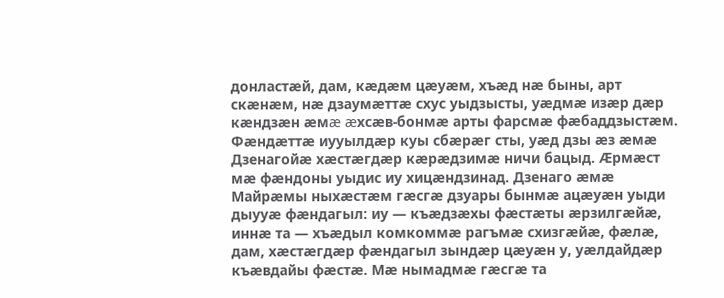донластæй, дам, кæдæм цæуæм, хъæд нæ быны, арт скæнæм, нæ дзаумæттæ схус уыдзысты, уæдмæ изæр дæр кæндзæн æмæ æхсæв-бонмæ арты фарсмæ фæбаддзыстæм. Фæндæттæ иууылдæр куы сбæрæг сты, уæд дзы æз æмæ Дзенагойæ хæстæгдæр кæрæдзимæ ничи бацыд. Æрмæст мæ фæндоны уыдис иу хицæндзинад. Дзенаго æмæ Майрæмы ныхæстæм гæсгæ дзуары бынмæ ацæуæн уыди дыууæ фæндагыл: иу — къæдзæхы фæстæты æрзилгæйæ, иннæ та — хъæдыл комкоммæ рагъмæ схизгæйæ, фæлæ, дам, хæстæгдæр фæндагыл зындæр цæуæн у, уæлдайдæр къæвдайы фæстæ. Мæ нымадмæ гæсгæ та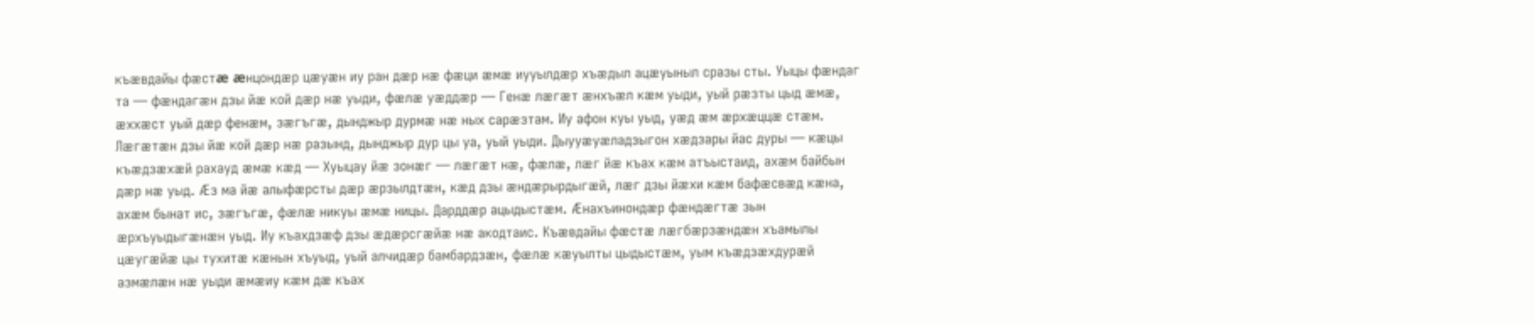къæвдайы фæстæ æнцондæр цæуæн иу ран дæр нæ фæци æмæ иууылдæр хъæдыл ацæуыныл сразы сты. Уыцы фæндаг та — фæндагæн дзы йæ кой дæр нæ уыди, фæлæ уæддæр — Генæ лæгæт æнхъæл кæм уыди, уый рæзты цыд æмæ, æххæст уый дæр фенæм, зæгъгæ, дынджыр дурмæ нæ ных сарæзтам. Иу афон куы уыд, уæд æм æрхæццæ стæм. Лæгæтæн дзы йæ кой дæр нæ разынд, дынджыр дур цы уа, уый уыди. Дыууæуæладзыгон хæдзары йас дуры — кæцы къæдзæхæй рахауд æмæ кæд — Хуыцау йæ зонæг — лæгæт нæ, фæлæ, лæг йæ къах кæм атъыстаид, ахæм байбын дæр нæ уыд. Æз ма йæ алыфæрсты дæр æрзылдтæн, кæд дзы æндæрырдыгæй, лæг дзы йæхи кæм бафæсвæд кæна, ахæм бынат ис, зæгъгæ, фæлæ никуы æмæ ницы. Дарддæр ацыдыстæм. Æнахъинондæр фæндæгтæ зын æрхъуыдыгæнæн уыд. Иу къахдзæф дзы æдæрсгæйæ нæ акодтаис. Къæвдайы фæстæ лæгбæрзæндæн хъамылы цæугæйæ цы тухитæ кæнын хъуыд, уый алчидæр бамбардзæн, фæлæ кæуылты цыдыстæм, уым къæдзæхдурæй азмæлæн нæ уыди æмæиу кæм дæ къах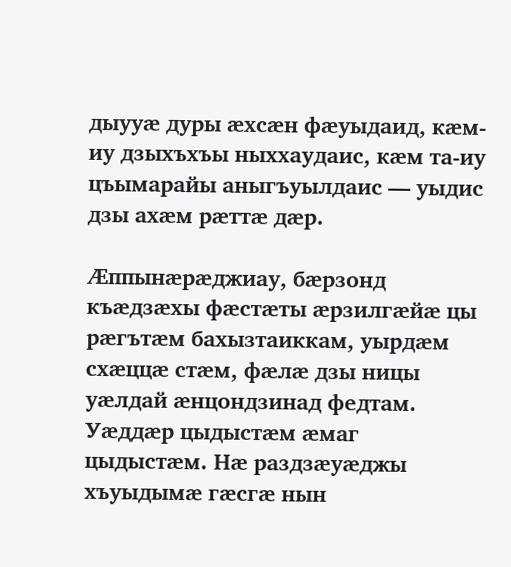дыууæ дуры æхсæн фæуыдаид, кæм-иу дзыхъхъы ныххаудаис, кæм та-иу цъымарайы аныгъуылдаис — уыдис дзы ахæм рæттæ дæр.

Æппынæрæджиау, бæрзонд къæдзæхы фæстæты æрзилгæйæ цы рæгътæм бахызтаиккам, уырдæм схæццæ стæм, фæлæ дзы ницы уæлдай æнцондзинад федтам. Уæддæр цыдыстæм æмаг цыдыстæм. Нæ раздзæуæджы хъуыдымæ гæсгæ нын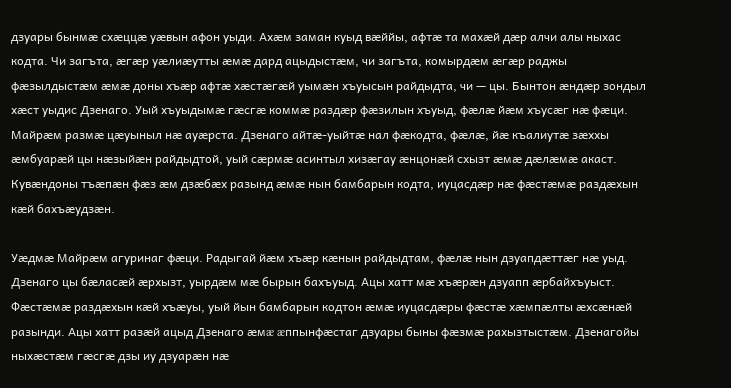дзуары бынмæ схæццæ уæвын афон уыди. Ахæм заман куыд вæййы, афтæ та махæй дæр алчи алы ныхас кодта. Чи загъта, æгæр уæлиæутты æмæ дард ацыдыстæм, чи загъта, комырдæм æгæр раджы фæзылдыстæм æмæ доны хъæр афтæ хæстæгæй уымæн хъуысын райдыдта, чи — цы. Бынтон æндæр зондыл хæст уыдис Дзенаго. Уый хъуыдымæ гæсгæ коммæ раздæр фæзилын хъуыд, фæлæ йæм хъусæг нæ фæци. Майрæм размæ цæуыныл нæ ауæрста. Дзенаго айтæ-уыйтæ нал фæкодта, фæлæ, йæ къалиутæ зæххы æмбуарæй цы нæзыйæн райдыдтой, уый сæрмæ асинтыл хизæгау æнцонæй схызт æмæ дæлæмæ акаст. Кувæндоны тъæпæн фæз æм дзæбæх разынд æмæ нын бамбарын кодта, иуцасдæр нæ фæстæмæ раздæхын кæй бахъæудзæн.

Уæдмæ Майрæм агуринаг фæци. Радыгай йæм хъæр кæнын райдыдтам, фæлæ нын дзуапдæттæг нæ уыд. Дзенаго цы бæласæй æрхызт, уырдæм мæ бырын бахъуыд. Ацы хатт мæ хъæрæн дзуапп æрбайхъуыст. Фæстæмæ раздæхын кæй хъæуы, уый йын бамбарын кодтон æмæ иуцасдæры фæстæ хæмпæлты æхсæнæй разынди. Ацы хатт разæй ацыд Дзенаго æмæ æппынфæстаг дзуары быны фæзмæ рахызтыстæм. Дзенагойы ныхæстæм гæсгæ дзы иу дзуарæн нæ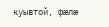куывтой, фæлæ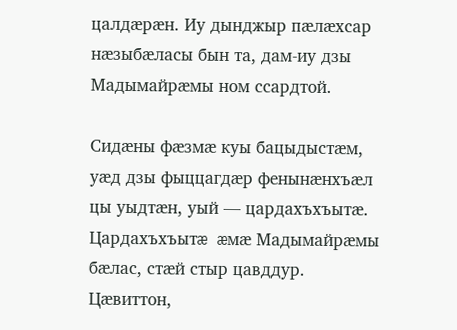цалдæрæн. Иу дынджыр пæлæхсар нæзыбæласы бын та, дам-иу дзы Мадымайрæмы ном ссардтой.

Сидæны фæзмæ куы бацыдыстæм, уæд дзы фыццагдæр фенынæнхъæл цы уыдтæн, уый — цардахъхъытæ. Цардахъхъытæ æмæ Мадымайрæмы бæлас, стæй стыр цавддур. Цæвиттон,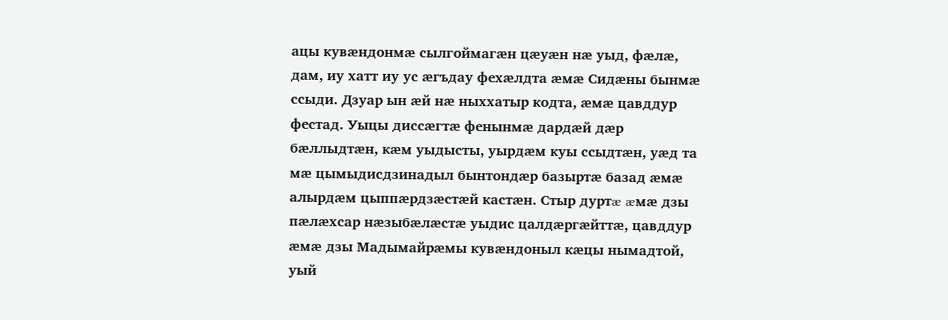ацы кувæндонмæ сылгоймагæн цæуæн нæ уыд, фæлæ, дам, иу хатт иу ус æгъдау фехæлдта æмæ Сидæны бынмæ ссыди. Дзуар ын æй нæ ныххатыр кодта, æмæ цавддур фестад. Уыцы диссæгтæ фенынмæ дардæй дæр бæллыдтæн, кæм уыдысты, уырдæм куы ссыдтæн, уæд та мæ цымыдисдзинадыл бынтондæр базыртæ базад æмæ алырдæм цыппæрдзæстæй кастæн. Стыр дуртæ æмæ дзы пæлæхсар нæзыбæлæстæ уыдис цалдæргæйттæ, цавддур æмæ дзы Мадымайрæмы кувæндоныл кæцы нымадтой, уый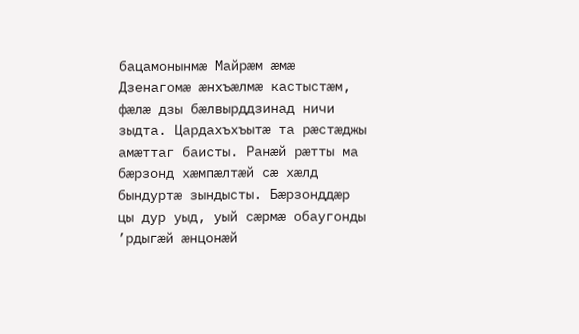бацамонынмæ Майрæм æмæ Дзенагомæ æнхъæлмæ кастыстæм, фæлæ дзы бæлвырддзинад ничи зыдта. Цардахъхъытæ та рæстæджы амæттаг баисты. Ранæй рæтты ма бæрзонд хæмпæлтæй сæ хæлд бындуртæ зындысты. Бæрзонддæр цы дур уыд, уый сæрмæ обаугонды ’рдыгæй æнцонæй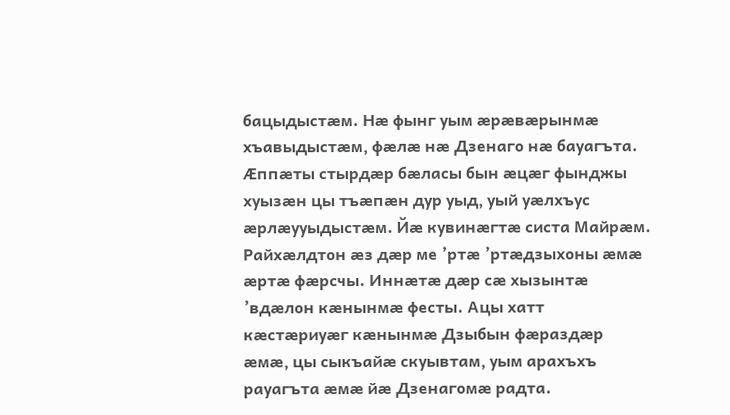бацыдыстæм. Нæ фынг уым æрæвæрынмæ хъавыдыстæм, фæлæ нæ Дзенаго нæ бауагъта. Æппæты стырдæр бæласы бын æцæг фынджы хуызæн цы тъæпæн дур уыд, уый уæлхъус æрлæууыдыстæм. Йæ кувинæгтæ систа Майрæм. Райхæлдтон æз дæр ме ’ртæ ’ртæдзыхоны æмæ æртæ фæрсчы. Иннæтæ дæр сæ хызынтæ ’вдæлон кæнынмæ фесты. Ацы хатт кæстæриуæг кæнынмæ Дзыбын фæраздæр æмæ, цы сыкъайæ скуывтам, уым арахъхъ рауагъта æмæ йæ Дзенагомæ радта.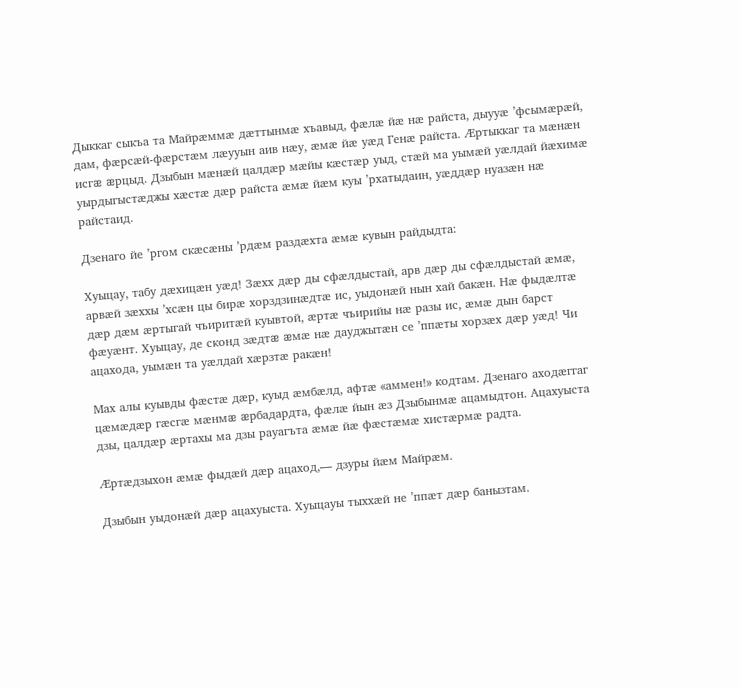Дыккаг сыкъа та Майрæммæ дæттынмæ хъавыд, фæлæ йæ нæ райста, дыууæ ’фсымæрæй, дам, фæрсæй-фæрстæм лæууын аив нæу, æмæ йæ уæд Генæ райста. Æртыккаг та мæнæн исгæ æрцыд. Дзыбын мæнæй цалдæр мæйы кæстæр уыд, стæй ма уымæй уæлдай йæхимæ уырдыгыстæджы хæстæ дæр райста æмæ йæм куы ’рхатыдаин, уæддæр нуазæн нæ райстаид.

Дзенаго йе ’ргом скæсæны ’рдæм раздæхта æмæ кувын райдыдта:

Хуыцау, табу дæхицæн уæд! Зæхх дæр ды сфæлдыстай, арв дæр ды сфæлдыстай æмæ, арвæй зæххы ’хсæн цы бирæ хорздзинæдтæ ис, уыдонæй нын хай бакæн. Нæ фыдæлтæ дæр дæм æртыгай чъиритæй куывтой, æртæ чъирийы нæ разы ис, æмæ дын барст фæуæнт. Хуыцау, де сконд зæдтæ æмæ нæ дауджытæн се ’ппæты хорзæх дæр уæд! Чи ацахода, уымæн та уæлдай хæрзтæ ракæн!

Мах алы куывды фæстæ дæр, куыд æмбæлд, афтæ «аммен!» кодтам. Дзенаго аходæггаг цæмæдæр гæсгæ мæнмæ æрбадардта, фæлæ йын æз Дзыбынмæ ацамыдтон. Ацахуыста дзы, цалдæр æртахы ма дзы рауагъта æмæ йæ фæстæмæ хистæрмæ радта.

Æртæдзыхон æмæ фыдæй дæр ацаход,— дзуры йæм Майрæм.

Дзыбын уыдонæй дæр ацахуыста. Хуыцауы тыххæй не ’ппæт дæр банызтам.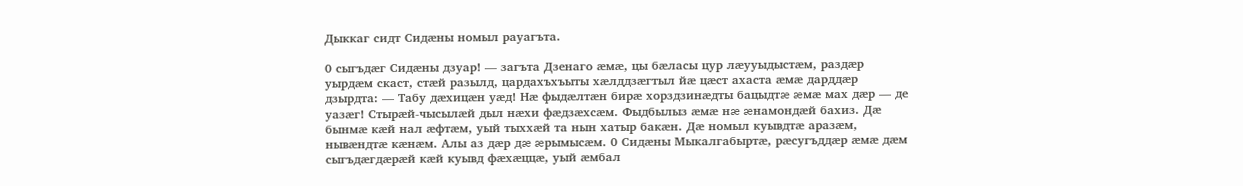Дыккаг сидт Сидæны номыл рауагъта.

0 сыгъдæг Сидæны дзуар! — загъта Дзенаго æмæ, цы бæласы цур лæууыдыстæм, раздæр уырдæм скаст, стæй разылд, цардахъхъыты хæлддзæгтыл йæ цæст ахаста æмæ дарддæр дзырдта: — Табу дæхицæн уæд! Нæ фыдæлтæн бирæ хорздзинæдты бацыдтæ æмæ мах дæр — де уазæг! Стырæй-чысылæй дыл нæхи фæдзæхсæм. Фыдбылыз æмæ нæ æнамондæй бахиз. Дæ бынмæ кæй нал æфтæм, уый тыххæй та нын хатыр бакæн. Дæ номыл куывдтæ аразæм, нывæндтæ кæнæм. Алы аз дæр дæ æрымысæм. 0 Сидæны Мыкалгабыртæ, рæсугъддæр æмæ дæм сыгъдæгдæрæй кæй куывд фæхæццæ, уый æмбал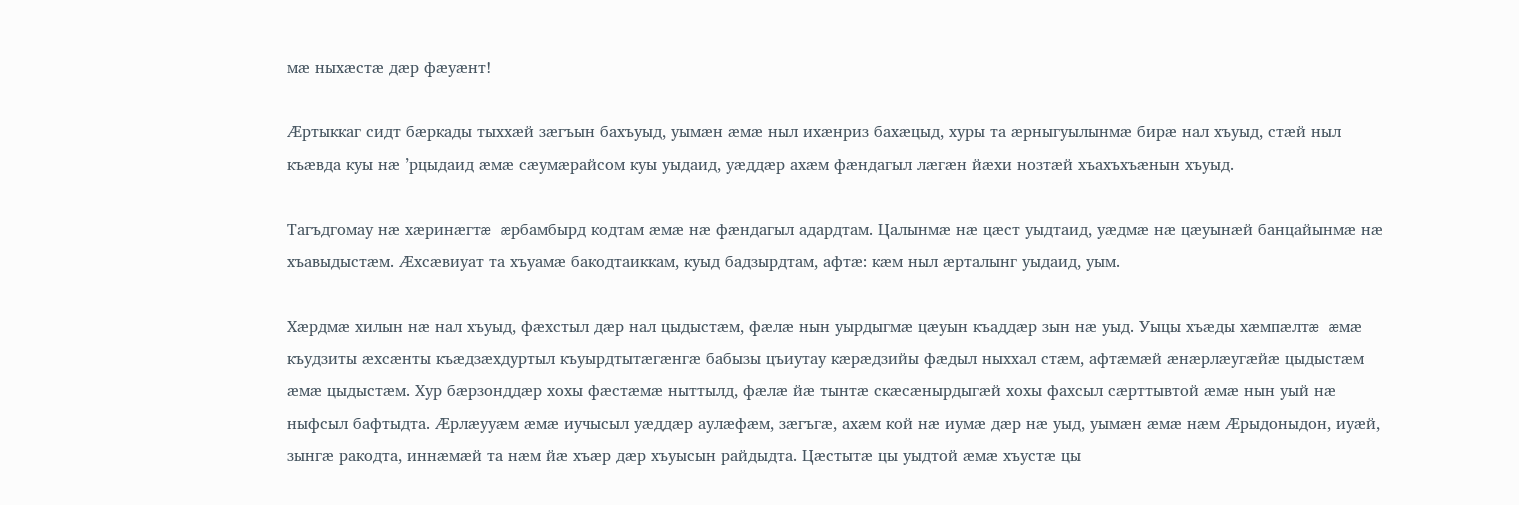мæ ныхæстæ дæр фæуæнт!

Æртыккаг сидт бæркады тыххæй зæгъын бахъуыд, уымæн æмæ ныл ихæнриз бахæцыд, хуры та æрныгуылынмæ бирæ нал хъуыд, стæй ныл къæвда куы нæ ’рцыдаид æмæ сæумæрайсом куы уыдаид, уæддæр ахæм фæндагыл лæгæн йæхи нозтæй хъахъхъæнын хъуыд.

Тагъдгомау нæ хæринæгтæ æрбамбырд кодтам æмæ нæ фæндагыл адардтам. Цалынмæ нæ цæст уыдтаид, уæдмæ нæ цæуынæй банцайынмæ нæ хъавыдыстæм. Æхсæвиуат та хъуамæ бакодтаиккам, куыд бадзырдтам, афтæ: кæм ныл æрталынг уыдаид, уым.

Хæрдмæ хилын нæ нал хъуыд, фæхстыл дæр нал цыдыстæм, фæлæ нын уырдыгмæ цæуын къаддæр зын нæ уыд. Уыцы хъæды хæмпæлтæ æмæ къудзиты æхсæнты къæдзæхдуртыл къуырдтытæгæнгæ бабызы цъиутау кæрæдзийы фæдыл ныххал стæм, афтæмæй æнæрлæугæйæ цыдыстæм æмæ цыдыстæм. Хур бæрзонддæр хохы фæстæмæ ныттылд, фæлæ йæ тынтæ скæсæнырдыгæй хохы фахсыл сæрттывтой æмæ нын уый нæ ныфсыл бафтыдта. Æрлæууæм æмæ иучысыл уæддæр аулæфæм, зæгъгæ, ахæм кой нæ иумæ дæр нæ уыд, уымæн æмæ нæм Æрыдоныдон, иуæй, зынгæ ракодта, иннæмæй та нæм йæ хъæр дæр хъуысын райдыдта. Цæстытæ цы уыдтой æмæ хъустæ цы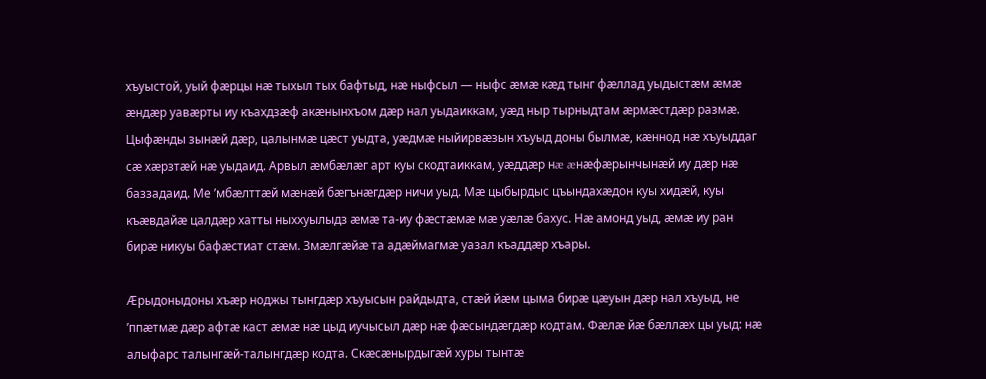хъуыстой, уый фæрцы нæ тыхыл тых бафтыд, нæ ныфсыл — ныфс æмæ кæд тынг фæллад уыдыстæм æмæ æндæр уавæрты иу къахдзæф акæнынхъом дæр нал уыдаиккам, уæд ныр тырныдтам æрмæстдæр размæ. Цыфæнды зынæй дæр, цалынмæ цæст уыдта, уæдмæ ныйирвæзын хъуыд доны былмæ, кæннод нæ хъуыддаг сæ хæрзтæй нæ уыдаид. Арвыл æмбæлæг арт куы скодтаиккам, уæддæр нæ æнæфæрынчынæй иу дæр нæ баззадаид. Ме ’мбæлттæй мæнæй бæгънæгдæр ничи уыд. Мæ цыбырдыс цъындахæдон куы хидæй, куы къæвдайæ цалдæр хатты ныххуылыдз æмæ та-иу фæстæмæ мæ уæлæ бахус. Нæ амонд уыд, æмæ иу ран бирæ никуы бафæстиат стæм. Змæлгæйæ та адæймагмæ уазал къаддæр хъары.

Æрыдоныдоны хъæр ноджы тынгдæр хъуысын райдыдта, стæй йæм цыма бирæ цæуын дæр нал хъуыд, не ’ппæтмæ дæр афтæ каст æмæ нæ цыд иучысыл дæр нæ фæсындæгдæр кодтам. Фæлæ йæ бæллæх цы уыд: нæ алыфарс талынгæй-талынгдæр кодта. Скæсæнырдыгæй хуры тынтæ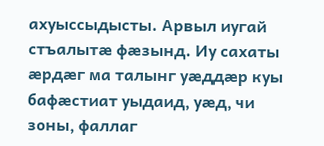ахуыссыдысты. Арвыл иугай стъалытæ фæзынд. Иу сахаты æрдæг ма талынг уæддæр куы бафæстиат уыдаид, уæд, чи зоны, фаллаг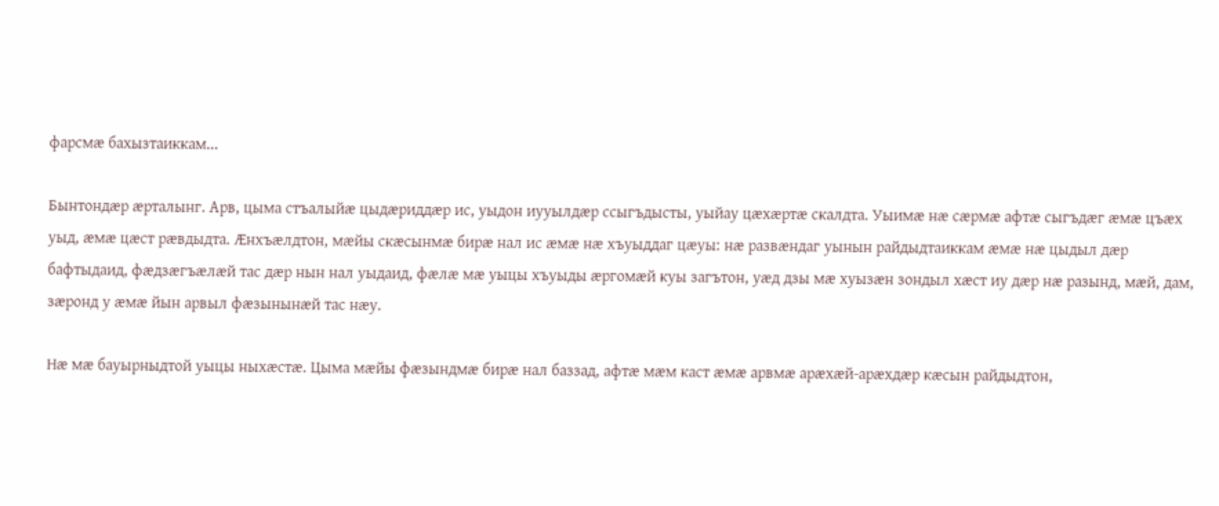фарсмæ бахызтаиккам...

Бынтондæр æрталынг. Арв, цыма стъалыйæ цыдæриддæр ис, уыдон иууылдæр ссыгъдысты, уыйау цæхæртæ скалдта. Уыимæ нæ сæрмæ афтæ сыгъдæг æмæ цъæх уыд, æмæ цæст рæвдыдта. Æнхъæлдтон, мæйы скæсынмæ бирæ нал ис æмæ нæ хъуыддаг цæуы: нæ развæндаг уынын райдыдтаиккам æмæ нæ цыдыл дæр бафтыдаид, фæдзæгъæлæй тас дæр нын нал уыдаид, фæлæ мæ уыцы хъуыды æргомæй куы загътон, уæд дзы мæ хуызæн зондыл хæст иу дæр нæ разынд, мæй, дам, зæронд у æмæ йын арвыл фæзынынæй тас нæу.

Нæ мæ бауырныдтой уыцы ныхæстæ. Цыма мæйы фæзындмæ бирæ нал баззад, афтæ мæм каст æмæ арвмæ арæхæй-арæхдæр кæсын райдыдтон,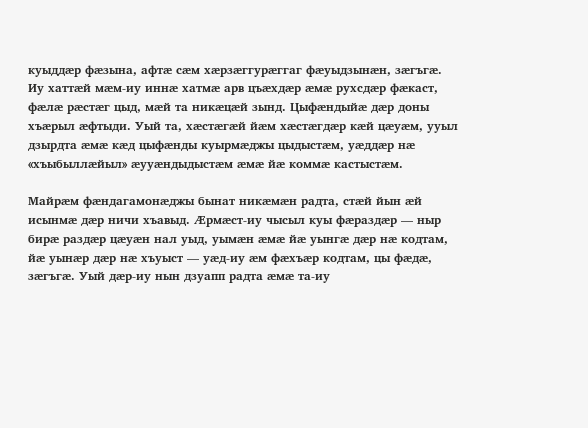куыддæр фæзына, афтæ сæм хæрзæггурæггаг фæуыдзынæн, зæгъгæ. Иу хаттæй мæм-иу иннæ хатмæ арв цъæхдæр æмæ рухсдæр фæкаст, фæлæ рæстæг цыд, мæй та никæцæй зынд. Цыфæндыйæ дæр доны хъæрыл æфтыди. Уый та, хæстæгæй йæм хæстæгдæр кæй цæуæм, ууыл дзырдта æмæ кæд цыфæнды куырмæджы цыдыстæм, уæддæр нæ «хъыбыллæйыл» æууæндыдыстæм æмæ йæ коммæ кастыстæм.

Майрæм фæндагамонæджы бынат никæмæн радта, стæй йын æй исынмæ дæр ничи хъавыд. Æрмæст-иу чысыл куы фæраздæр — ныр бирæ раздæр цæуæн нал уыд, уымæн æмæ йæ уынгæ дæр нæ кодтам, йæ уынæр дæр нæ хъуыст — уæд-иу æм фæхъæр кодтам, цы фæдæ, зæгъгæ. Уый дæр-иу нын дзуапп радта æмæ та-иу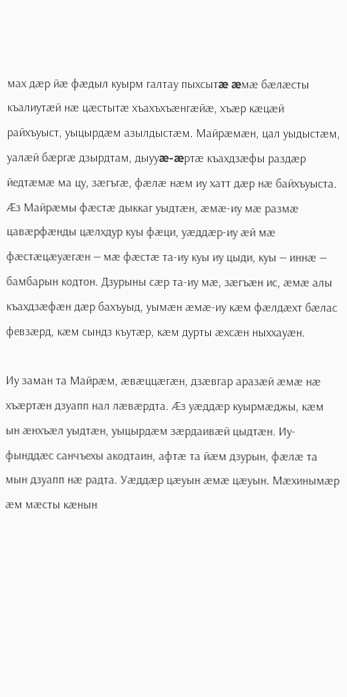мах дæр йæ фæдыл куырм галтау пыхсытæ æмæ бæлæсты къалиутæй нæ цæстытæ хъахъхъæнгæйæ, хъæр кæцæй райхъуыст, уыцырдæм азылдыстæм. Майрæмæн, цал уыдыстæм, уалæй бæргæ дзырдтам, дыууæ-æртæ къахдзæфы раздæр йедтæмæ ма цу, зæгъгæ, фæлæ нæм иу хатт дæр нæ байхъуыста. Æз Майрæмы фæстæ дыккаг уыдтæн, æмæ-иу мæ размæ цавæрфæнды цæлхдур куы фæци, уæддæр-иу æй мæ фæстæцæуæгæн — мæ фæстæ та-иу куы иу цыди, куы — иннæ — бамбарын кодтон. Дзурыны сæр та-иу мæ, зæгъæн ис, æмæ алы къахдзæфæн дæр бахъуыд, уымæн æмæ-иу кæм фæлдæхт бæлас февзæрд, кæм сындз къутæр, кæм дурты æхсæн ныххауæн.

Иу заман та Майрæм, æвæццæгæн, дзæвгар аразæй æмæ нæ хъæртæн дзуапп нал лæвæрдта. Æз уæддæр куырмæджы, кæм ын æнхъæл уыдтæн, уыцырдæм зæрдаивæй цыдтæн. Иу-фынддæс санчъехы акодтаин, афтæ та йæм дзурын, фæлæ та мын дзуапп нæ радта. Уæддæр цæуын æмæ цæуын. Мæхинымæр æм мæсты кæнын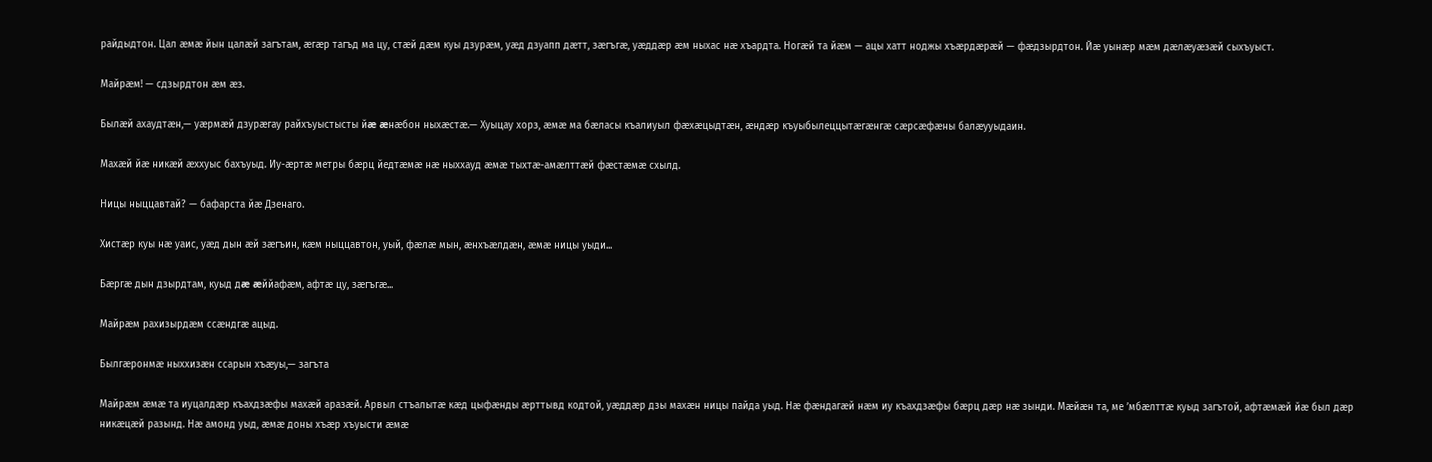райдыдтон. Цал æмæ йын цалæй загътам, æгæр тагъд ма цу, стæй дæм куы дзурæм, уæд дзуапп дæтт, зæгъгæ, уæддæр æм ныхас нæ хъардта. Ногæй та йæм — ацы хатт ноджы хъæрдæрæй — фæдзырдтон. Йæ уынæр мæм дæлæуæзæй сыхъуыст.

Майрæм! — сдзырдтон æм æз.

Былæй ахаудтæн,— уæрмæй дзурæгау райхъуыстысты йæ æнæбон ныхæстæ.— Хуыцау хорз, æмæ ма бæласы къалиуыл фæхæцыдтæн, æндæр къуыбылеццытæгæнгæ сæрсæфæны балæууыдаин.

Махæй йæ никæй æххуыс бахъуыд. Иу-æртæ метры бæрц йедтæмæ нæ ныххауд æмæ тыхтæ-амæлттæй фæстæмæ схылд.

Ницы ныццавтай? — бафарста йæ Дзенаго.

Хистæр куы нæ уаис, уæд дын æй зæгъин, кæм ныццавтон, уый, фæлæ мын, æнхъæлдæн, æмæ ницы уыди...

Бæргæ дын дзырдтам, куыд дæ æййафæм, афтæ цу, зæгъгæ...

Майрæм рахизырдæм ссæндгæ ацыд.

Былгæронмæ ныххизæн ссарын хъæуы,— загъта

Майрæм æмæ та иуцалдæр къахдзæфы махæй аразæй. Арвыл стъалытæ кæд цыфæнды æрттывд кодтой, уæддæр дзы махæн ницы пайда уыд. Нæ фæндагæй нæм иу къахдзæфы бæрц дæр нæ зынди. Мæйæн та, ме ’мбæлттæ куыд загътой, афтæмæй йæ был дæр никæцæй разынд. Нæ амонд уыд, æмæ доны хъæр хъуысти æмæ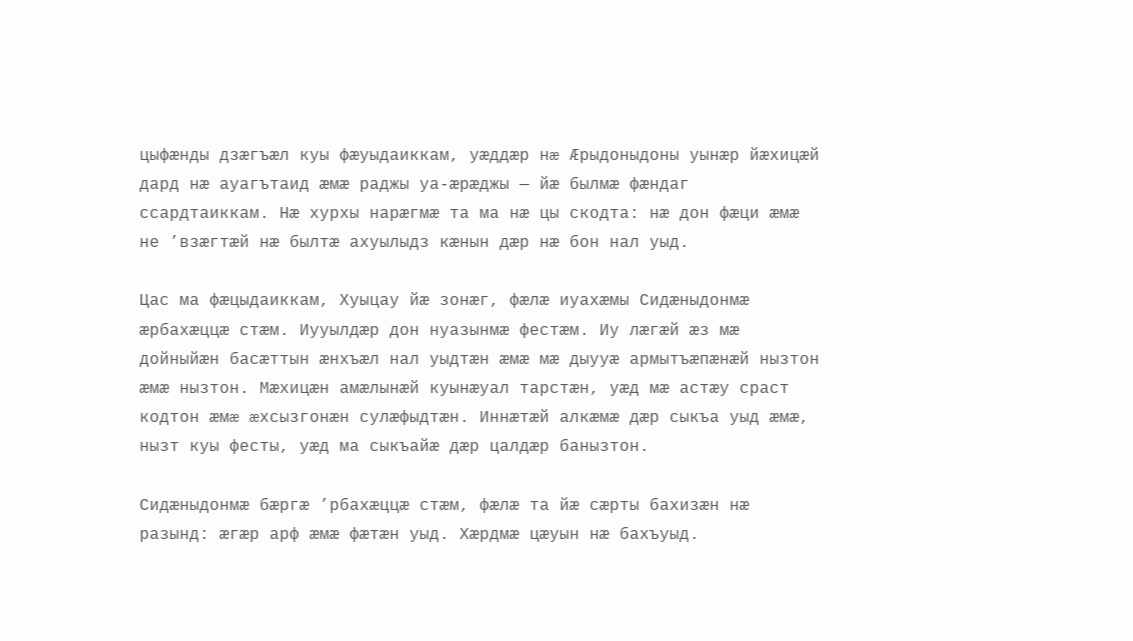цыфæнды дзæгъæл куы фæуыдаиккам, уæддæр нæ Æрыдоныдоны уынæр йæхицæй дард нæ ауагътаид æмæ раджы уа-æрæджы — йæ былмæ фæндаг ссардтаиккам. Нæ хурхы нарæгмæ та ма нæ цы скодта: нæ дон фæци æмæ не ’взæгтæй нæ былтæ ахуылыдз кæнын дæр нæ бон нал уыд.

Цас ма фæцыдаиккам, Хуыцау йæ зонæг, фæлæ иуахæмы Сидæныдонмæ æрбахæццæ стæм. Иууылдæр дон нуазынмæ фестæм. Иу лæгæй æз мæ дойныйæн басæттын æнхъæл нал уыдтæн æмæ мæ дыууæ армытъæпæнæй нызтон æмæ нызтон. Мæхицæн амæлынæй куынæуал тарстæн, уæд мæ астæу сраст кодтон æмæ æхсызгонæн сулæфыдтæн. Иннæтæй алкæмæ дæр сыкъа уыд æмæ, нызт куы фесты, уæд ма сыкъайæ дæр цалдæр банызтон.

Сидæныдонмæ бæргæ ’рбахæццæ стæм, фæлæ та йæ сæрты бахизæн нæ разынд: æгæр арф æмæ фæтæн уыд. Хæрдмæ цæуын нæ бахъуыд.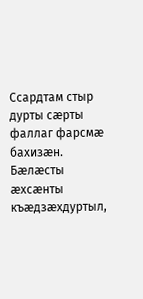Ссардтам стыр дурты сæрты фаллаг фарсмæ бахизæн. Бæлæсты æхсæнты къæдзæхдуртыл,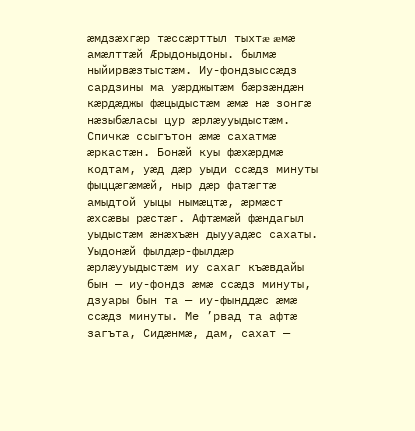æмдзæхгæр тæссæрттыл тыхтæ æмæ амæлттæй Æрыдоныдоны. былмæ ныйирвæзтыстæм. Иу-фондзыссæдз сардзины ма уæрджытæм бæрзæндæн кæрдæджы фæцыдыстæм æмæ нæ зонгæ нæзыбæласы цур æрлæууыдыстæм. Спичкæ ссыгътон æмæ сахатмæ æркастæн. Бонæй куы фæхæрдмæ кодтам, уæд дæр уыди ссæдз минуты фыццæгæмæй, ныр дæр фатæгтæ амыдтой уыцы нымæцтæ, æрмæст æхсæвы рæстæг. Афтæмæй фæндагыл уыдыстæм æнæхъæн дыууадæс сахаты. Уыдонæй фылдæр-фылдæр æрлæууыдыстæм иу сахаг къæвдайы бын — иу-фондз æмæ ссæдз минуты, дзуары бын та — иу-фынддæс æмæ ссæдз минуты. Ме ’рвад та афтæ загъта, Сидæнмæ, дам, сахат —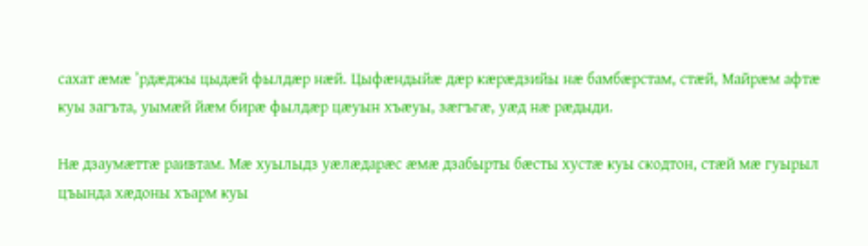сахат æмæ ’рдæджы цыдæй фылдæр нæй. Цыфæндыйæ дæр кæрæдзийы нæ бамбæрстам, стæй, Майрæм афтæ куы загъта, уымæй йæм бирæ фылдæр цæуын хъæуы, зæгъгæ, уæд нæ рæдыди.

Нæ дзаумæттæ раивтам. Мæ хуылыдз уæлæдарæс æмæ дзабырты бæсты хустæ куы скодтон, стæй мæ гуырыл цъында хæдоны хъарм куы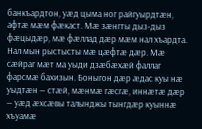банкъардтон, уæд цыма ног райгуырдтæн, афтæ мæм фæкаст. Мæ зæнгты дыз-дыз фæцыдæр, мæ фæллад дæр мæм нал хъардта. Нал мын рыстысты мæ цæфтæ дæр. Мæ сæйраг мæт ма уыди дзæбæхæй фаллаг фарсмæ бахизын. Боныгон дæр æдас куы нæ уыдтæн — стæй, мæнмæ гæсгæ, иннæтæ дæр — уæд æхсæвы талынджы тынгдæр куыннæ хъуамæ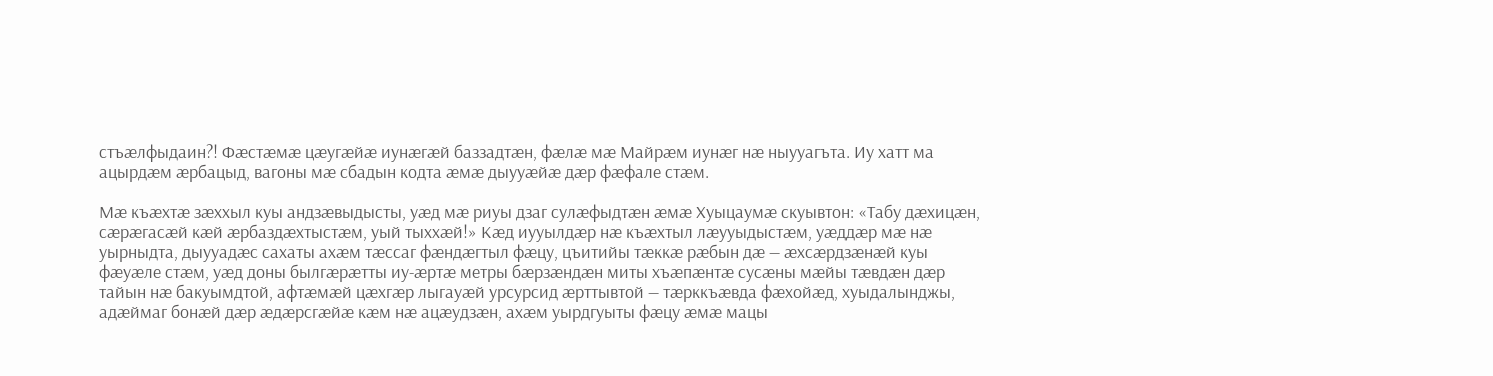стъæлфыдаин?! Фæстæмæ цæугæйæ иунæгæй баззадтæн, фæлæ мæ Майрæм иунæг нæ ныууагъта. Иу хатт ма ацырдæм æрбацыд, вагоны мæ сбадын кодта æмæ дыууæйæ дæр фæфале стæм.

Мæ къæхтæ зæххыл куы андзæвыдысты, уæд мæ риуы дзаг сулæфыдтæн æмæ Хуыцаумæ скуывтон: «Табу дæхицæн, сæрæгасæй кæй æрбаздæхтыстæм, уый тыххæй!» Кæд иууылдæр нæ къæхтыл лæууыдыстæм, уæддæр мæ нæ уырныдта, дыууадæс сахаты ахæм тæссаг фæндæгтыл фæцу, цъитийы тæккæ рæбын дæ — æхсæрдзæнæй куы фæуæле стæм, уæд доны былгæрæтты иу-æртæ метры бæрзæндæн миты хъæпæнтæ сусæны мæйы тæвдæн дæр тайын нæ бакуымдтой, афтæмæй цæхгæр лыгауæй урсурсид æрттывтой — тæрккъæвда фæхойæд, хуыдалынджы, адæймаг бонæй дæр æдæрсгæйæ кæм нæ ацæудзæн, ахæм уырдгуыты фæцу æмæ мацы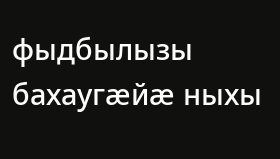фыдбылызы бахаугæйæ ныхы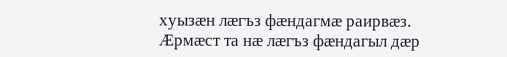хуызæн лæгъз фæндагмæ раирвæз. Æрмæст та нæ лæгъз фæндагыл дæр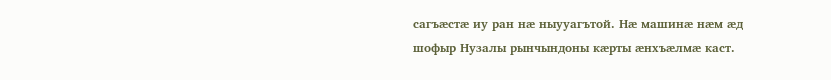сагъæстæ иу ран нæ ныууагътой. Нæ машинæ нæм æд шофыр Нузалы рынчындоны кæрты æнхъæлмæ каст.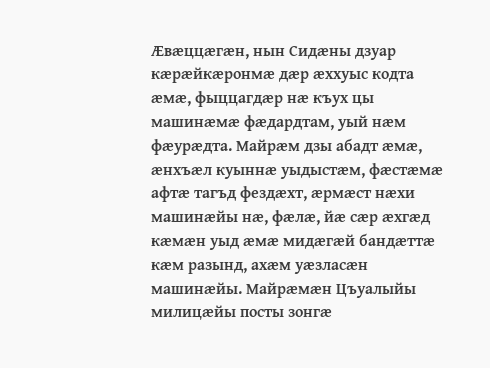Æвæццæгæн, нын Сидæны дзуар кæрæйкæронмæ дæр æххуыс кодта æмæ, фыццагдæр нæ къух цы машинæмæ фæдардтам, уый нæм фæурæдта. Майрæм дзы абадт æмæ, æнхъæл куыннæ уыдыстæм, фæстæмæ афтæ тагъд фездæхт, æрмæст нæхи машинæйы нæ, фæлæ, йæ сæр æхгæд кæмæн уыд æмæ мидæгæй бандæттæ кæм разынд, ахæм уæзласæн машинæйы. Майрæмæн Цъуалыйы милицæйы посты зонгæ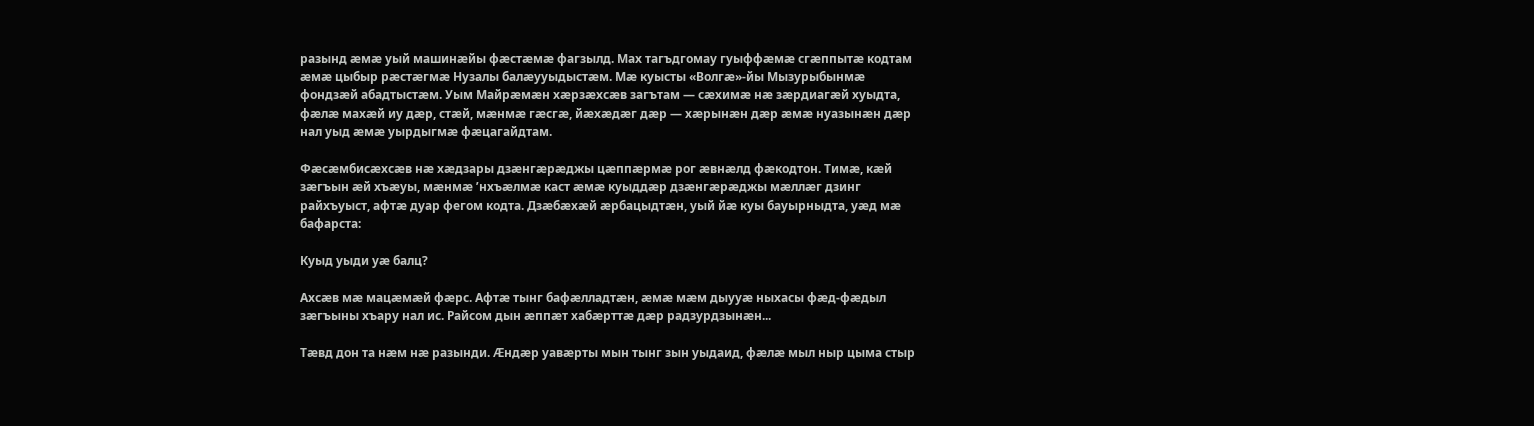разынд æмæ уый машинæйы фæстæмæ фагзылд. Мах тагъдгомау гуыффæмæ сгæппытæ кодтам æмæ цыбыр рæстæгмæ Нузалы балæууыдыстæм. Мæ куысты «Волгæ»-йы Мызурыбынмæ фондзæй абадтыстæм. Уым Майрæмæн хæрзæхсæв загътам — сæхимæ нæ зæрдиагæй хуыдта, фæлæ махæй иу дæр, стæй, мæнмæ гæсгæ, йæхæдæг дæр — хæрынæн дæр æмæ нуазынæн дæр нал уыд æмæ уырдыгмæ фæцагайдтам.

Фæсæмбисæхсæв нæ хæдзары дзæнгæрæджы цæппæрмæ рог æвнæлд фæкодтон. Тимæ, кæй зæгъын æй хъæуы, мæнмæ ’нхъæлмæ каст æмæ куыддæр дзæнгæрæджы мæллæг дзинг райхъуыст, афтæ дуар фегом кодта. Дзæбæхæй æрбацыдтæн, уый йæ куы бауырныдта, уæд мæ бафарста:

Куыд уыди уæ балц?

Ахсæв мæ мацæмæй фæрс. Афтæ тынг бафæлладтæн, æмæ мæм дыууæ ныхасы фæд-фæдыл зæгъыны хъару нал ис. Райсом дын æппæт хабæрттæ дæр радзурдзынæн...

Тæвд дон та нæм нæ разынди. Æндæр уавæрты мын тынг зын уыдаид, фæлæ мыл ныр цыма стыр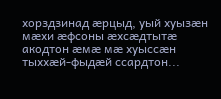хорздзинад æрцыд, уый хуызæн мæхи æфсоны æхсæдтытæ акодтон æмæ мæ хуыссæн тыххæй-фыдæй ссардтон...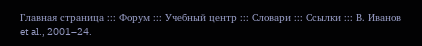Главная страница ::: Форум ::: Учебный центр ::: Словари ::: Ссылки ::: В. Иванов et al., 2001–24.